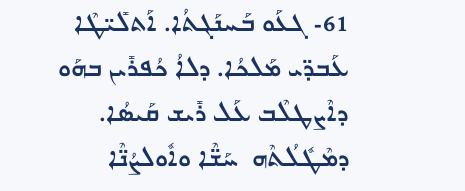61- ܓܥܰܘ ܒܰܚܢܰܓܬܳܐ. ܐܰܬܠܺܝ̈ܛܶܐ ܥܰܒܕ̈ܝ ܡܰܠܟܳܐ. ܕܠܐܳ ܟܳܦܪܺܝܢ ܒܗܰܘ ܕܐܶܨܛܠܶܒ ܥܰܠ ܪܺܝܫ ܩܰܝܣܳܐ. ܕܡܶܛܽܠܳܬܶܗ  ܚܰܫ̈ܶܐ ܘܐܽܘܠܨܳܢ̈ܶܐ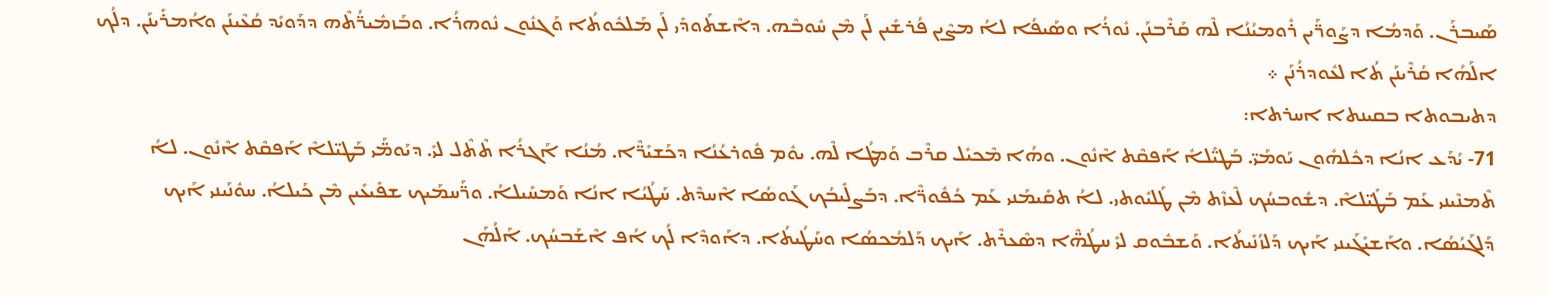ܣܰܝܒܪܰܢ. ܘܰܕܡܳܐ ܕܨܰܘܪ̈ܰܝܢ ܪܽܘܡܝܳܢܳܐ ܠܶܗ ܩܰܪܶܒܢܰܢ. ܢܽܘܪܳܐ ܘܣܰܝܦܳܐ ܠܐܳ ܡܨܶܝܢ ܦܳܪܫܺܝܢ ܠܰܢ ܡܶܢ ܚܽܘܒܶܗ. ܕܐܶܫܬܰܘܕܺܝ ܠܰܢ ܡܰܠܟܽܘܬܳܐ ܘܰܓܢܽܘܢ ܢܽܘܗܪܳܐ. ܘܒܰܙܡܽܝܪ̈ܳܬܶܗ ܕܕܰܘܝܺܕ ܩܳܥܶܝܢܰܢ ܘܐܳܡܪܺܝܢܰܢ. ܕܠܳܟ ܐܠܰܗܳܐ ܩܳܪܶܝܢܰܢ ܬܳܐ ܠܥܽܘܕܪܳܢܰܢ ܀
ܕܬܝܒܘܬܐ ܒܩܝܢܬܐ ܐܚܪܬܐ:
71- ܝܳܕܰܥ ܐܢܳܐ ܕܟܽܠܗܽܘܢ ܝܰܘܡܰܝ̈. ܒܰܛܝ̈ܺܠܐܽ ܐܰܦܩܶܬ ܐܶܢܽܘܢ. ܘܗܳܐ ܡܶܟܝܺܠ ܩܪܶܒ ܘܰܡܛܳܐ ܠܶܗ. ܝܘܽܡ ܦܽܘܪܥܳܢܳܐ ܕܟܰܫܝܺܪ̈ܶܐ. ܡܳܢܳܐ ܐܰܓܪܳܐ ܬܶܬܶܠ ܠܝܺ. ܕܝܰܘܡ̈ܰܝ ܒܰܛܝ̈ܠܐܶ ܐܰܦܩܶܬ ܐܶܢܽܘܢ. ܠܐܳ ܬܶܡܢܶܝܢܝ ܥܰܡ ܒܰܛܺܝ̈ܠܐܶ. ܕܫܽܘܒܚܳܟ ܠܶܥܙܶܬ ܡܶܢ ܛܰܠܝܽܘܬܝ. ܠܐܳ ܬܩܺܝܡܰܢܝ ܥܰܡ ܟܳܦܽܘܪ̈ܶܐ. ܕܒܰܨܠܺܝܒܳܟ ܓܰܘܣܳܐ ܐܶܚܕܶܬ. ܚܰܛܳܝܳܐ ܐܢܳܐ ܘܰܡܚܺܝܠܐܳ. ܘܪ̈ܰܚܡܰܝܟ ܫܦܺܝܥܺܝܢ ܡܶܢ ܟܰܝܠܐܳ. ܚܘܽܢܰܝܢܝ ܐܰܝܟ ܕܰܠܓܰܝܳܣܳܐ. ܘܐܰܫܝܺܓܰܝܢܝ ܐܰܝܟ ܕܰܠܙܳܢܺܝܬܳܐ. ܘܰܫܒܽܘܩ ܠܝܺ ܚܛܳܗ̈ܶܐ ܕܣܶܥܪܶܬ. ܐܰܝܟ ܕܰܠܡܳܟܣܳܐ ܘܚܰܛܳܝܬܳܐ. ܕܐܰܘܕܶܐ ܠܳܟ ܐܳܦ ܐܶܫܰܒܚܳܟ. ܐܰܠܳܗܰܢ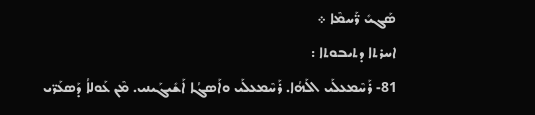ܣܰܓܝܺ ܪ̈ܰܚܡܶܐ ܀
ܐܚܪܬܐ ܕܬܝܒܘܬܐ :
81- ܪܰܚܶܡܥܠܰܝ ܐܠܰܗܳܐ. ܪܰܚܶܡܥܠܰܝ ܘܐܰܣܓܳܐ ܐܰܫܺܝܓܰܝܢܝ. ܡܶܢ ܥܰܘܠܐܳ ܕܰܣܥܰܪ̈ܝ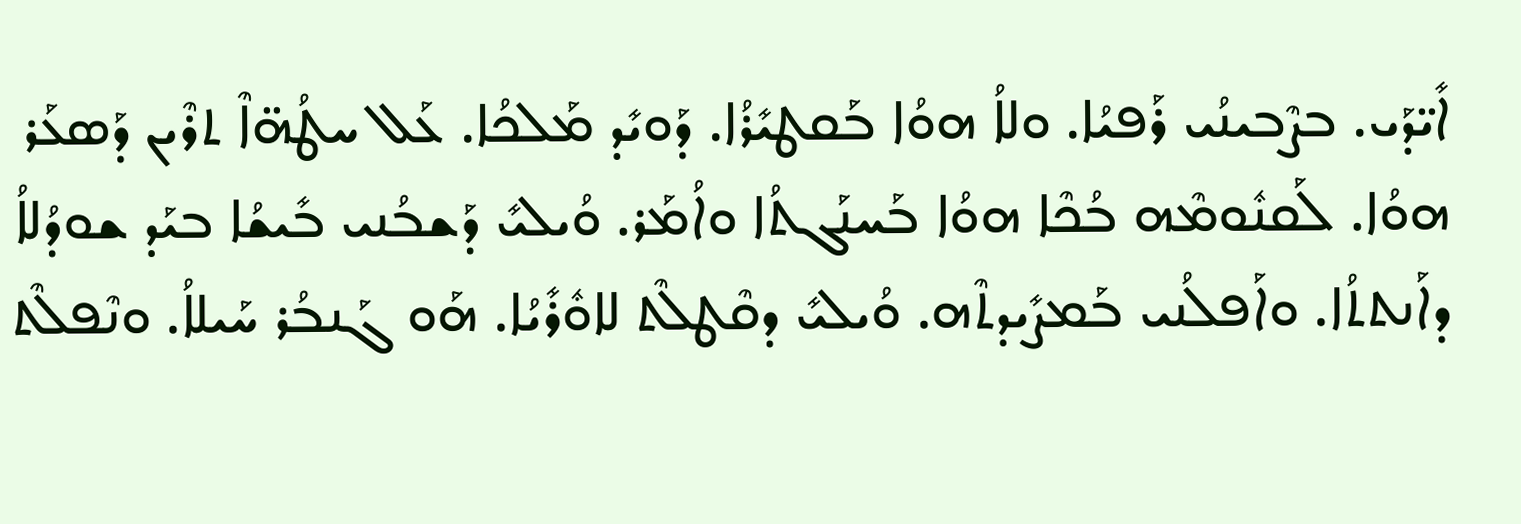ܐܺܝ̈ܕܰܝ. ܒܨܶܒܝܢܳܝ ܪܰܦܝܳܐ. ܘܠܐܳ ܗܘܳܐ ܒܰܩܛܝܺܪܳܐ. ܕܰܘܝܺܕ ܡܰܠܟܳܐ. ܥܰܠ ܚܛܳܗ̈ܐܶ ܬܪܶܝܢ ܕܰܣܥܰܪ ܗܘܳܐ. ܠܰܩܢܽܘܡܶܗ ܒܳܟܶܐ ܗܘܳܐ ܒܰܚܢܰܓܬܳܐ ܘܐܳܡܰܪ. ܘܳܝܠܝܺ ܕܰܫܒܳܢܝ ܒܺܝܫܳܐ ܒܝܰܕ ܫܘܕܳܠܐܳ ܕܐܰܢܬܬܳܐ. ܘܐܰܦܠܳܢܝ ܒܰܡܨܺܝܕܬܶܗ. ܘܳܝܠܝܺ ܕܩܶܛܠܶܬ ܠܐܘܽܪܺܝܳܐ. ܗܰܘ ܓܰܢܒܳܪ ܚܰܝܠܐܳ. ܘܢܶܦܠܶܬ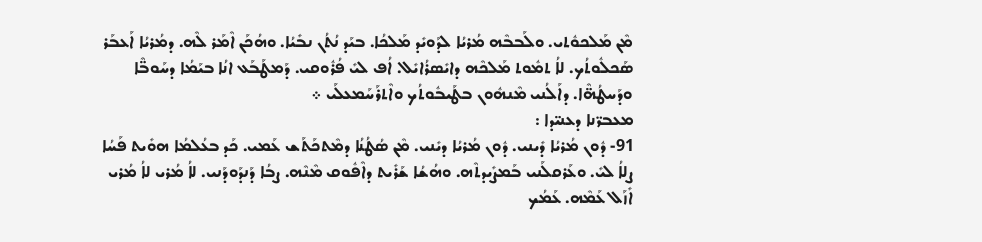ܡܶܢ ܡܰܠܟܘܽܬܝ. ܘܠܰܒܒܶܗ ܡܳܪܝܳܐ ܠܕܰܘܝܺܕ ܡܰܠܟܳܐ. ܒܝܰܕ ܢܳܬܳܢ ܢܒܺܝܳܐ. ܘܗܳܟܰܢ ܐܶܡܰܪ ܠܶܗ. ܕܡܳܪܝܳܐ ܐܰܥܒܰܪ ܣܰܟܠܽܘܬܳܟ. ܠܐܳ ܬܡܽܘܬ ܡܰܠܟܶܗ ܕܐܝܺܣܪܳܐܝܺܠ. ܐܳܦ ܠܝܺ ܦܳܪܽܘܩܝ. ܕܰܡܛܰܒܰܥ ܐܢܳܐ ܒܝܰܡܳܐ ܕܚܰܘܒ̈ܶܐ ܘܕܰܚܛܳܗ̈ܶܐ. ܕܐܰܠܳܢܝ ܡܶܢܗܽܘܢ ܒܛܰܝܒܽܘܬܳܟ ܘܐܶܬܪܰܚܰܡܥܠܰܝ ܀
ܡܥܒܪ̈ܢܐ ܕܥܢܝ̈ܕܐ :
91- ܕܽܘܢ ܡܳܪܝܳܐ ܕܺܝܢܝ. ܕܽܘܢ ܡܳܪܝܳܐ ܕܝܺܢܝ. ܡܶܢ ܣܳܛܳܢܳܐ ܕܡܶܬܟܰܬܰܫ ܥܰܡܝ. ܟܰܕ ܒܥܳܠܡܳܐ ܗܘܺܝܬ ܦܰܚܳܐ ܨܠܐܳ ܠܝܺ. ܘܥܰܪܩܠܰܢܝ ܒܰܡܨܺܝܕܬܶܗ. ܘܗܳܫܳܐ ܫܰܪܺܝܬ ܕܐܶܦܽܘܩ ܡܶܢܶܗ. ܨܒܳܐ ܕܰܢܕܰܘܕܰܢܝ. ܠܐܳ ܡܳܪܝ ܠܐܳ ܡܳܪܝ ܐܺܙܰܠ ܥܰܡܶܗ. ܥܰܡܳܟ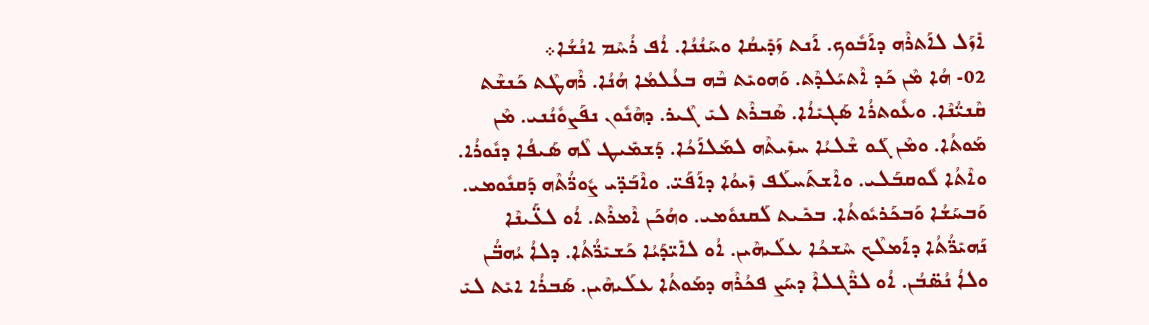ܐܺܙܰܠ ܠܐܰܬܪܶܗ ܕܐܰܒܽܘܟ. ܐܰܢܬ ܙܰܕܺܝܩܳܐ ܘܚܰܢܳܢܳܐ. ܐܳܦ ܪܳܚܶܡ ܐܢܳܫܳܐ܀
02- ܗܳܐ ܡܶܢ ܟܰܕ ܐܶܬܝܰܠܕܶܬ. ܘܰܗܘܝܺܬ ܒܶܗ ܒܥܳܠܡܳܐ ܗܳܢܳܐ. ܪܶܗܛܶܬ ܟܰܢܫܶܬ ܩܶܢܝ̈ܳܢܶܐ. ܘܥܽܘܬܪܳܐ ܣܰܓܝܺܐܳܐ. ܣܶܒܪܶܬ ܠܝܺ ܓܶܝܪ. ܕܗܶܢܽܘܢ ܢܦܰܨܘܽܢܳܢܝ. ܡܶܢ ܡܰܘܬܳܐ. ܘܡܶܢ ܓܰܘ ܫܶܠܝܳܐ ܚܙܺܝܬܶܗ ܠܡܰܠܐܰܟܳܐ. ܕܰܫܡܺܝܛ ܠܶܗ ܣܰܝܦܳܐ ܕܢܽܘܪܳܐ. ܘܐܶܬܳܐ ܠܽܘܩܒܰܠܝ. ܘܐܶܫܬܰܚܠܰܦ ܙܺܝܘܳܐ ܕܐܰܦܰܝ̈. ܘܐܶܒܰܕ̈ܝ ܨܽܘܪ̈ܳܬܶܗ ܕܰܩܢܽܘܡܝ. ܘܰܒܚܰܫܳܐ ܘܰܒܟܰܪܝܽܘܬܳܐ. ܒܟܺܝܬ ܠܰܩܢܘܽܡܝ. ܘܗܳܟܰܢ ܐܶܡܪܶܬ. ܐܳܘ ܠܥ̈ܰܝܢܶܐ ܢܰܗܝܺܪ̈ܳܬܳܐ ܕܐܰܡܠܶܟ ܚܶܫܟܳܐ ܥܠܰܝܗܶܝܢ. ܐܳܘ ܠܐܺܝ̈ܕܰܝܳܐ ܟܰܫܝܺܪ̈ܳܬܳܐ. ܕܠܐܳ ܝܳܗܒ̈ܳܢ ܘܠܐܳ ܢܳܣ̈ܒܳܢ. ܐܳܘ ܠܪ̈ܶܓܠܐܶ ܕܚܰܨ ܦܟܳܪܶܗ ܕܡܰܘܬܳܐ ܥܠܰܝܗܶܝܢ. ܣܰܒܪܳܐ ܐܝܺܬ ܠܝܺ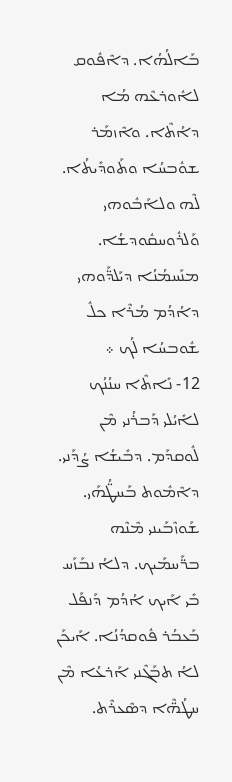ܒܰܐܠܳܗܳܐ. ܕܐܶܦܽܘܩ ܠܐܽܘܪܥܶܗ ܡܳܐ ܕܐܳܬܶܐ. ܘܐܶܙܡܰܪ ܫܘܽܒܚܳܐ ܘܬܰܘܕܺܝܬܳܐ. ܠܶܗ ܘܠܐܰܒܽܘܗܝ ܘܰܠܪܽܘܚܩܽܘܕܫܳܐ. ܡܢܰܚܡܳܢܳܐ ܕܝܰܠܕ̈ܰܘܗܝ ܕܐܳܕܳܡ ܡܳܪܶܐ ܟܠܽ ܫܽܘܒܚܳܐ ܠܳܟ ܀
12- ܢܺܐܬܶܐ ܚܢܳܢܳܟ ܠܐܺܝܳܠܝ ܕܰܒܪܳܢܝ ܡܶܢ ܠܽܘܩܕܰܡ. ܕܒܺܝܫܳܐ ܨܳܕܰܢܝ. ܕܐܶܡܽܘܬ ܒܰܚܛ̈ܳܗܰܝ. ܫܰܘܙܶܒܰܝܢܝ ܡܶܢܶܗ ܒܪ̈ܰܚܡܰܝܟ. ܕܠܐܳ ܢܒܰܙܰܚ ܒܺܝ ܐܰܝܟ ܐܳܕܳܡ ܕܰܢܦܰܠ ܒܰܥܒܳܪ ܦܽܘܩܕܳܢܳܐ. ܐܰܝܟܰܢ ܠܐܳ ܬܒܰܓܶܢܝ ܐܰܪܥܳܐ ܡܶܢ ܚܛܳܗ̈ܶܐ ܕܣܶܥܪܶܬ.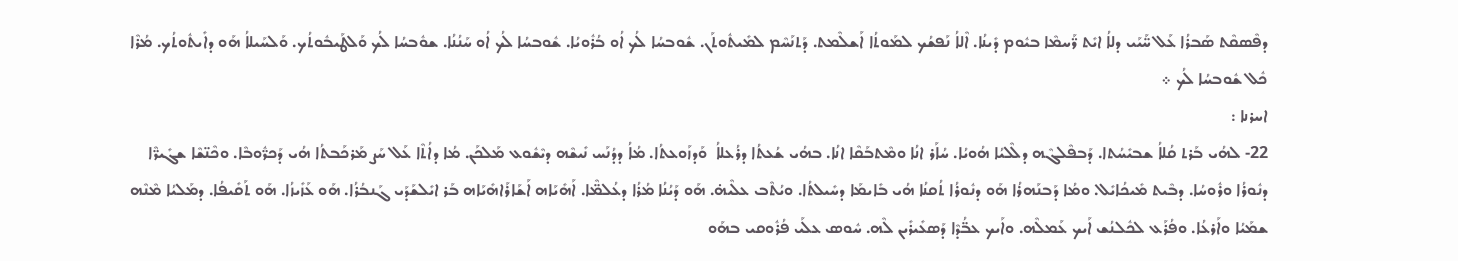ܕܦܶܣܩܶܬ ܣܰܒܪܳܐ ܥܰܠ ܚ̈ܰܝܰܝ ܕܠܐܳ ܐܝܺܬ ܪ̈ܰܚܡܶܐ ܒܝܽܘܡ ܕܺܝܢܳܐ. ܐܶܠܐܳ ܢܰܦܫܳܟ ܠܡܰܘܬܳܐ ܐܰܫܠܶܡܬ. ܕܰܬܢܰܚܶܡ ܠܡܺܝܬܽܘܬܰܢ. ܫܽܘܒܚܳܐ ܠܳܟ ܐܳܘ ܒܳܪܽܘܝܳܐ. ܫܽܘܒܚܳܐ ܠܳܟ ܐܳܘ ܚܰܢܳܢܳܐ. ܫܘܽܒܚܳܐ ܠܳܟ ܘܰܠܛܰܝܒܽܘܬܳܟ. ܘܰܠܚܰܝܠܐܳ ܗܰܘ ܕܐܺܝܬܽܘܬܳܟ. ܡܳܪܶܐ ܟܽܠ ܫܽܘܒܚܳܐ ܠܳܟ ܀
ܐܚܪܢܐ :
22- ܠܗܳܝ ܒܰܪܬ ܩܳܠܐܳ ܫܒܝܺܚܳܬܐ. ܕܰܒܦܶܠܓܶܗ ܕܠܶܠܝܳܐ ܗܳܘܝܳܐ. ܚܳܐܰܪ ܐܢܳܐ ܘܡܶܬܒܰܩܶܐ ܐܢܳܐ. ܒܗܳܝ ܫܳܥܬܳܐ ܕܪܳܥܠܐܳ  ܘܰܕܙܰܘܥܬܳܐ. ܡܳܐܳ ܕܕܳܢܰܚ ܢܺܝܫܶܗ ܕܝܶܫܽܘܥ ܡܰܠܟܰܢ. ܡܳܐ ܕܐܳܬܶܐ ܥܰܠ ܚܰܨ ܡܰܪܟܰܒܬܳܐ ܗܳܝ ܕܰܟܪ̈ܽܘܒܶܐ. ܘܟܶܢ̈ܫܶܐ ܫܓܺܝܪ̈ܶܐ ܕܢܽܘܪܳܐ ܘܪܽܘܚܳܐ. ܕܒܶܝܬ ܡܺܝܟܳܐܝܺܠ. ܘܡܳܐ ܕܰܒܢܰܗܪܳܐ ܗܰܘ ܕܢܽܘܪܳܐ ܬܳܩܢܳܐ ܗܳܝ ܒܺܐܝܡܰܐ ܕܚܺܝܠܬܳܐ. ܘܝܳܬܶܒ ܥܠܶܝܗ̇. ܗܰܘ ܕܰܝܳܢܳܐ ܡܳܪܳܐ ܕܥܳܠܡ̈ܶܐ. ܐܰܗܺܝܰܐܗ ܐܰܫܰܐܪܰܐܗܺܝܰܐܗ ܒܰܪ ܐܝܺܠܫܰܕܰܝ ܓܰܢܒܳܪܳܐ. ܗܰܘ ܥܰܙܺܝܙܳܐ. ܗܰܘ ܬܰܩܺܝܦܳܐ. ܕܡܰܠܝܳܐ ܡܶܢܶܗ ܫܡܰܝܳܐ ܘܐܰܪܥܳܐ. ܘܦܳܪܰܥ ܠܟܽܠܢܳܫ ܐܰܝܟ ܥܰܡܠܶܗ. ܘܐܰܝܟ ܥܒ̈ܳܕܶܐ ܕܰܣܥܺܝܪܺܝܢ ܠܶܗ. ܚܽܘܣ ܥܠܰܝ ܦܳܪܽܘܩܝ ܒܗܰܘ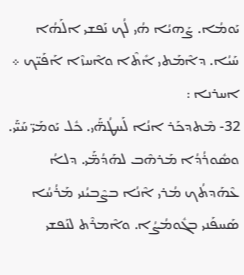ܝܰܘܡܳܐ. ܨܰܗܝܳܐ ܗܳܝ ܠܳܟ ܢܰܦܫܝ ܐܠܰܗܳܐ ܚܰܝܳܐ. ܕܐܶܡܰܬܝ ܐܺܬܶܐ ܘܐܶܚܙܶܐ ܐܰܦܰܝ̈ܟ ܀
ܐܚܪܢܐ :
32- ܡܶܬܕܟܰܪ ܐܢܳܐ ܠܰܚܛܳܗ̈ܰܝ. ܟܽܠ ܝܰܘܡܰܝ̈ ܚܰܝ̈ܰܝ. ܘܣܽܘܪܳܕܳܐ ܡܰܪܗܶܒ ܠܗܰܕܳܡ̈ܰܝ. ܕܠܐܳ ܥܶܗܰܕܬܳܟ ܡܳܪܝ ܐܶܢܳܐ ܒܨܶܒܝܳܢܝ ܡܰܪܳܚܳܐ ܣܰܚܦܰܢܝ ܒܓܽܘܡܳܨܳܐ. ܘܐܶܡܪܶܬ ܠܢܰܦܫܝ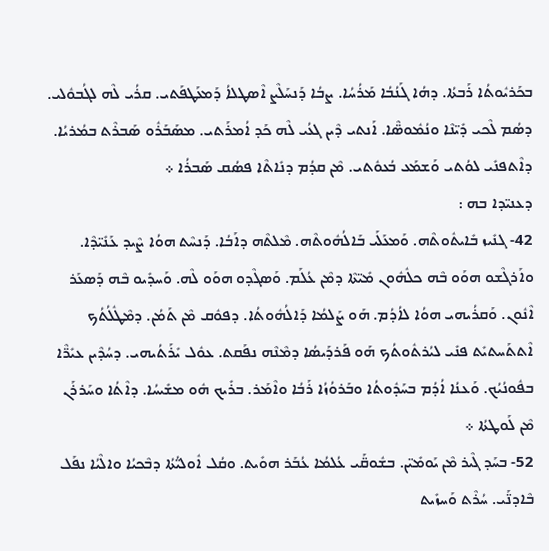ܒܟܰܪܝܽܘܬܳܐ ܪܰܒܬܳܐ. ܕܗܳܐ ܓܰܢܳܒܳܐ ܡܰܪܳܚܳܐ. ܨܒܳܐ ܕܰܢܚܰܠܶܨ ܐܶܣܛܠܐܳ ܕܰܡܥܰܛܦܰܬܝ. ܩܪܳܝ ܠܶܗ ܠܓܳܒܘܽܠܝ. ܕܣܳܡ ܠܶܟܝ ܕܺܝ̈ܢܶܐ ܘܢܳܡܽܘܣ̈ܶܐ. ܐܰܢܬܝ ܕܶܝܢ ܓܥܳܝ ܠܶܗ ܟܰܕ ܐܳܡܪܰܬܝ. ܡܣܰܒܰܪܽܘ ܣܰܒܪܶܬ ܒܡܳܪܝܳܐ. ܕܐܶܬܦܢܺܝ ܠܘܳܬܝ ܘܰܫܡܰܥ ܒܳܥܘܽܬܝ. ܡܶܢ ܩܕܳܡ ܕܢܺܐܬܶܐ ܦܣܳܩ ܣܰܒܪܳܐ ܀
ܕܥܢܝ̈ܕܐ ܒܗ :
42- ܓܢܺܝܙ ܒܺܐܝܬܽܘܬܶܗ. ܘܰܡܥܰܠܰܝ ܒܰܐܠܳܗܽܘܬܶܗ. ܡܶܠܬܶܗ ܕܐܰܒܳܐ. ܕܰܢܚܶܬ ܗܘܳܐ ܨܶܝܕ ܥܰܢܺܝ̈ܕܶܐ. ܘܐܰܪܓܶܫܘ ܗܘܰܘ ܒܶܗ ܟܠܽܗܽܘܢ ܡܺܝ̈ܬܶܐ ܕܡܶܢ ܥܳܠܰܡ. ܘܰܣܓܶܕܘ ܗܘܰܘ ܠܶܗ. ܘܰܚܕܺܝܘ ܒܶܗ ܕܰܣܥܰܪ ܐܶܢܽܘܢ. ܘܰܩܪܳܝܗܝ ܗܘܳܐ ܠܐܳܕܳܡ. ܗܰܘ ܨܰܠܡܳܐ ܕܰܐܠܳܗܽܘܬܳܐ. ܕܦܘܽܩ ܡܶܢ ܬܰܡܳܢ. ܕܡܶܛܽܠܳܬܳܟ ܐܶܬܬܰܚܬܝܺܬ ܦܢܺܝ ܠܝܳܪܬܽܘܬܳܟ ܗܰܘ ܦܰܪܕܰܝܣܳܐ ܕܡܶܢܶܗ ܢܦܰܩܬ. ܥܘܽܠ ܝܺܪܰܬܳܝܗܝ. ܕܚܳܕܶܝܢ ܥܝܺܪ̈ܶܐ ܒܦܽܘܢܳܝܳܟ. ܘܰܥܢܳܐ ܐܳܕܳܡ ܒܚܰܕܽܘܬܳܐ ܘܒܰܪܘܳܙܳܐ ܪܰܒܳܐ ܘܐܶܡܰܪ. ܒܪܺܝܟ ܗܽܘ ܡܫܺܝܚܳܐ. ܕܐܶܬܳܐ ܘܚܰܪܪܰܢ ܡܶܢ ܠܰܘܛܬܳܐ ܀
52- ܒܚܰܕ ܓܶܝܪ ܡܶܢ ܝܰܘܡܺܝ̈ܢ. ܒܫܽܘܩ̈ܰܝ ܥܳܠܡܳܐ ܥܳܒܰܪ ܗܘܺܝܬ. ܘܩܳܠ ܐܽܘܠܝ̈ܳܬܳܐ ܕܒܶܟܝܳܐ ܘܐܠܶܝܳܐ ܢܦܰܠ ܒܶܐܕܢ̈ܰܝ. ܚܳܪܶܬ ܘܰܚܙܺܝܬ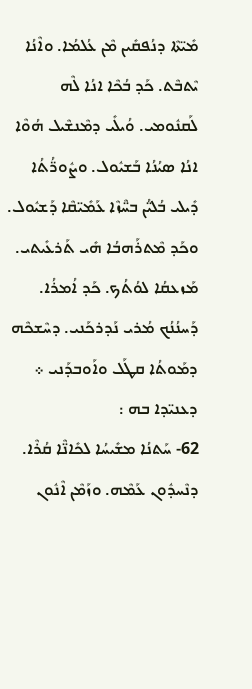ܡܺܝ̈ܬܶܐ ܕܢܳܦܩܺܝܢ ܡܶܢ ܥܳܠܡܳܐ. ܘܐܶܢܳܐ ܝܶܬܒܶܬ. ܟܰܕ ܒܳܟܶܐ ܐܢܳܐ ܠܶܗ ܠܰܩܢܽܘܡܝ. ܘܳܝܠܺܝ ܕܡܶܢܫܶܝܠ ܗܳܘܶܐ ܐܢܳܐ ܣܝܳܢܳܐ ܒܰܫܝܽܘܠ. ܘܨܽܘܪ̈ܳܬܳܐ ܕܺܝܠܝ ܒܳܠܝ̈ܳܢ ܒܚ̈ܶܙܶܐ ܥܰܡܺܝ̈ܩܶܐ ܕܰܫܝܽܘܠ. ܘܟܰܕ ܡܶܬܪܰܗܒܳܐ ܗܺܝ ܬܰܪܥܺܝܬܝ. ܡܰܙܥܩܳܐ ܠܘܳܬܳܟ. ܟܰܕ ܐܳܡܪܳܐ. ܕܰܚܢܳܢܳܟ ܡܳܪܝ ܢܰܕܪܟܰܢܝ. ܕܚܶܫܟܶܗ ܕܡܰܘܬܳܐ ܩܛܰܠ ܘܐܰܘܒܕܰܢܝ ܀
ܕܥܢܝ̈ܕܐ ܒܗ :
62- ܚܰܬܢܳܐ ܡܫܺܝܚܳܐ ܠܟܺܐܢ̈ܶܐ ܩܳܪܶܐ. ܕܢܶܚܕܽܘܢ ܥܰܡܶܗ. ܘܙܰܡܶܢ ܐܶܢܽܘܢ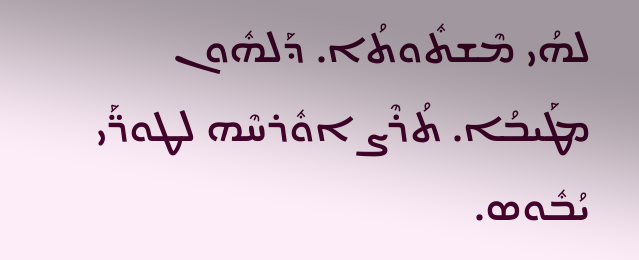ܠܗܳܝ ܡܶܫܬܽܘܬܳܐ. ܕܰܠܗܽܘܢ ܡܛܰܝܒܳܐ. ܬܳܪܶܨ ܐܘܽܪܚܶܗ ܠܛܘܪ̈ܰܝ ܝܳܒܽܘܣ.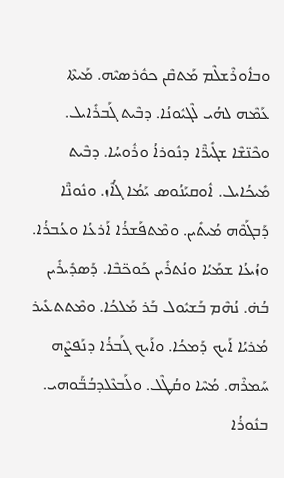ܘܒܐܽܘܪܶܫܠܶܡ ܡܰܬܩܶܢ ܟܘܽܪܣܝܶܗ. ܡܰܝܬܶܐ ܥܰܡܶܗ ܠܗܳܝ ܠܶܓܝܽܘܢܳܐ. ܕܒܶܝܬ ܓܰܒܪܺܐܝܠ. ܘܟܶܢ̈ܫܶܐ ܫܓܺܝܪ̈ܶܐ ܕܢܽܘܪܐܳ ܘܪܽܘܚܳܐ. ܕܒܶܝܬ ܡܺܝܟܳܐܝܠ. ܐܽܘܩܝܰܢܳܘܣ ܝܰܡܳܐ ܓܳܐܶܙ. ܘܢܽܘܢ̈ܶܐ ܕܰܒܓܰܘܶܗ ܡܳܝܬܺܝܢ. ܘܡܶܬܦܰܫܪܳܐ ܐܰܪܥܳܐ ܘܥܳܒܪܳܐ. ܘܙܳܝܥܳܐ ܫܡܰܝܳܐ ܘܢܳܬܪܺܝܢ ܟܰܘܟ̈ܒܶܐ. ܕܰܣܕܺܝܪܺܝܢ ܒܳܗ̇. ܢܳܗܶܡ ܒܰܫܝܽܘܠ ܒܰܪ ܡܰܠܟܳܐ. ܘܡܶܬܬܥܺܝܪ ܡܳܪܝܳܐ ܐܰܝܟ ܕܰܡܟܳܐ. ܘܐܰܝܟ ܓܰܒܪܳܐ ܕܢܰܦܨܶܗ ܚܰܡܪܶܗ. ܡܳܚܶܐ ܘܩܳܛܶܠ. ܘܠܰܒܥܶܠܕܒܳܒ̈ܰܘܗܝ. ܒܢܽܘܪܳܐ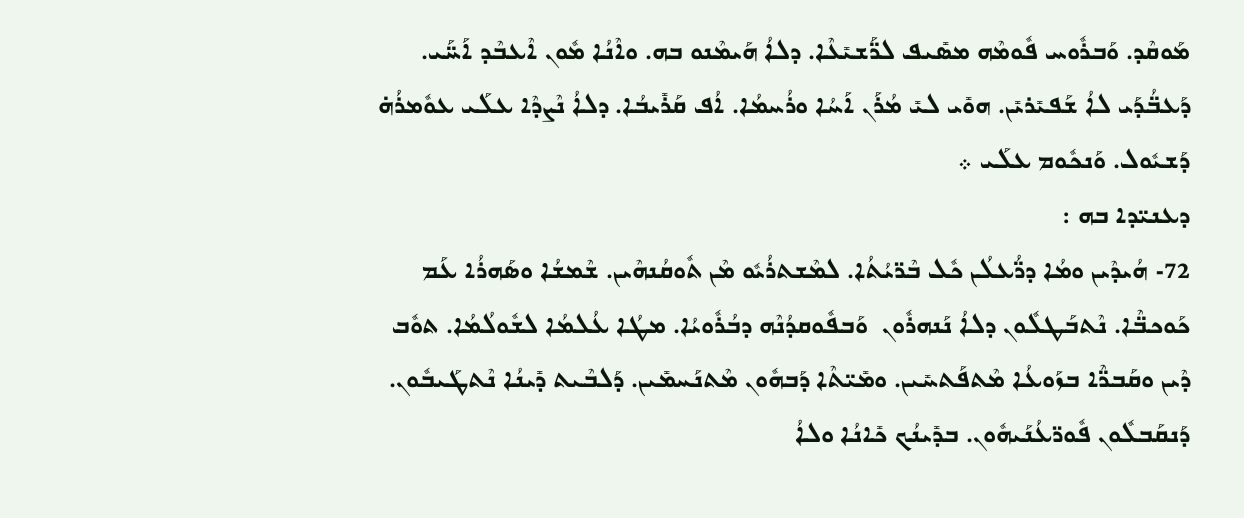ܡܰܘܩܶܕ. ܘܰܒܪܽܘܚ ܦܽܘܡܶܗ ܡܣܺܝܦ ܠܪ̈ܰܫܝܺܥܶܐ. ܕܠܐܳ ܗܰܝܡܶܢܘ ܒܗ. ܘܐܶܢܳܐ ܡܽܘܢ ܐܶܥܒܶܕ ܐܰܚ̈ܰܝ. ܕܰܥܒ̈ܳܕܰܝ ܠܐܳ ܫܰܦܝܺܪܝܺܢ. ܗܘܺܝ ܠܝܺ ܡܳܪܰܢ ܐܰܚܳܐ ܘܪܳܚܡܳܐ. ܐܳܦ ܩܰܪܺܝܒܳܐ. ܕܠܐܳ ܢܶܨܕܶܐ ܥܠܰܝ ܥܘܽܡܪܳܗ̇ ܕܰܫܝܽܘܠ. ܘܰܢܟܽܘܡ ܥܠܰܝ ܀
ܕܥܢܝ̈ܕܐ ܒܗ :
72- ܗܳܝܕܶܝܢ ܘܡܳܐ ܕܪ̈ܳܥܠܳܢ ܟܽܠ ܒܶܪ̈ܝܳܬܳܐ. ܠܡܶܫܬܪܳܝܽܘ ܡܶܢ ܬܽܘܩܳܢܗܶܝܢ. ܫܶܡܫܳܐ ܘܣܰܗܪܳܐ ܥܰܡ ܟܰܘܟܒ̈ܶܐ. ܢܶܬܒܰܛܠܽܘܢ ܕܠܐܳ ܢܰܢܗܪܽܘܢ  ܘܰܒܦܽܘܩܕܳܢܶܗ ܕܒܳܪܽܘܝܳܐ. ܡܛܳܐ ܥܳܠܡܳܐ ܠܫܽܘܠܳܡܳܐ. ܬܘܽܒ ܕܶܝܢ ܘܩܰܒܪ̈ܶܐ ܒܙܰܘܥܳܐ ܡܶܬܦܰܬܚܺܝܢ. ܘܡܺܝ̈ܬܶܐ ܕܰܒܗܽܘܢ ܡܶܬܢܰܚܡܺܝܢ. ܕܰܠܒܶܝܬ ܕܺܝܢܳܐ ܢܶܬܛܰܝܒܽܘܢ. ܕܰܢܩܰܒܠܽܘܢ ܦܽܘܪ̈ܥܳܢܰܝܗܽܘܢ. ܒܕܺܝܢܳܟ ܟܺܐܢܳܐ ܘܠܐܳ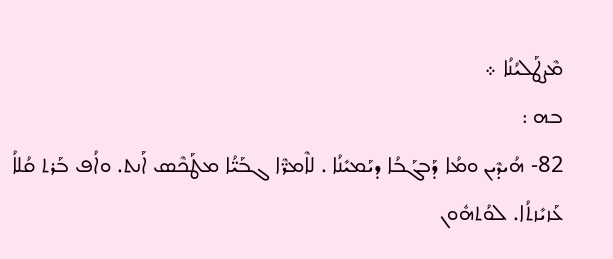ܡܶܨܛܰܠܝܳܢܳܐ ܀
ܒܗ :
82- ܗܳܝܕܶܝܢ ܘܡܳܐ ܕܰܒܓܰܒܳܐ ܕܝܰܡܝܺܢܳܐ . ܠܐܶܡܪ̈ܶܐ ܓܒܰܝ̈ܳܐ ܡܛܰܟܶܣ ܐܰܢܬ. ܘܐܳܦ ܒܰܪܬ ܩܳܠܐܳ ܥܰܙܝܺܙܬܳܐ. ܠܘܳܬܗܽܘܢ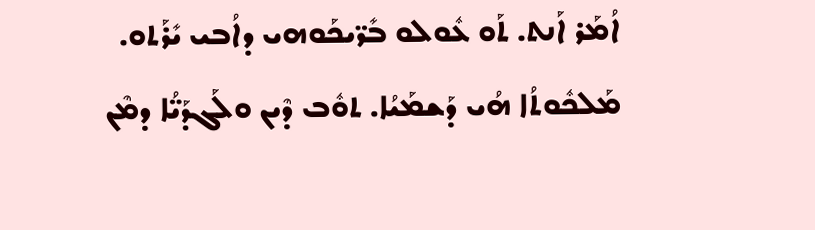ܐܳܡܰܪ ܐܰܢܬ. ܬܰܘ ܥܽܘܠܘ ܒܺܪ̈ܝܟܰܘܗܝ ܕܐܳܒܝ ܝܺܪܰܬܘ. ܡܰܠܟܽܘܬܳܐ ܗܳܝ ܕܰܫܡܰܝܳܐ. ܬܘܽܒ ܕܶܝܢ ܘܠܰܓܕܰܝ̈ܳܐ ܕܡܶܢ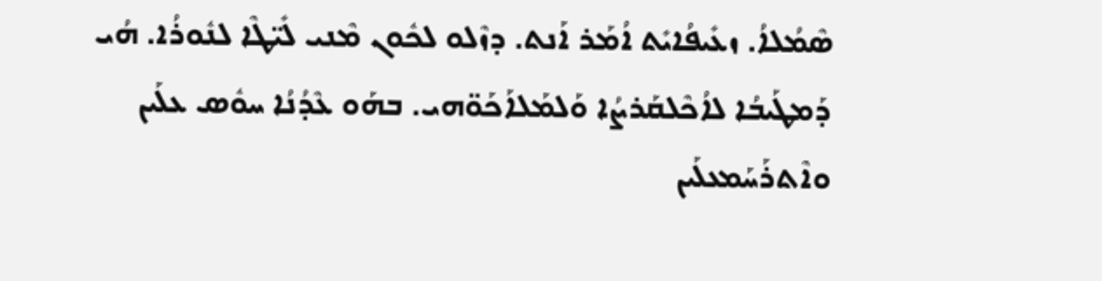ܣܶܡܳܠܐܳ. ܙܥܺܝܦܳܐܝܺܬ ܐܳܡܰܪ ܐܰܢܬ. ܕܙܶܠܘ ܠܟܽܘܢ ܡܶܢܝ ܠܺܝ̈ܛܶܐ ܠܢܽܘܪܳܐ. ܗܳܝ ܕܰܡܛܰܝܒܳܐ ܠܐܳܟܶܠܩܰܪܨܳܐ ܘܰܠܡܰܠܐܰܟܰܘ̈ܗܝ. ܒܗܰܘ ܥܶܕܳܢܳܐ ܚܘܽܣ ܥܠܰܝܢ ܘܐܶܬܪܰܚܰܡܥܠܰܝܢ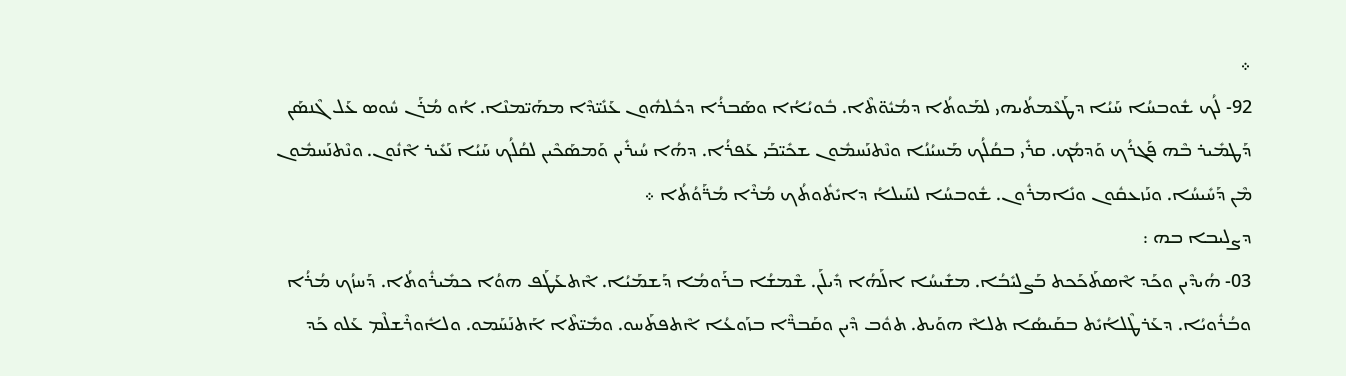܀
92- ܠܳܟ ܫܽܘܒܚܳܐ ܚܰܝܳܐ ܕܛܰܥܶܡܬܳܝܗܝ ܠܡܰܘܬܳܐ ܕܡܳܝܽܘ̈ܬܶܐ. ܒܽܘܝܳܐܳܐ ܘܣܰܒܪܳܐ ܕܟܽܠܗܽܘܢ ܥܰܢܺܝ̈ܕܶܐ ܡܗܰܝ̈ܡܢܶܐ. ܐܳܘ ܡܳܪܰܢ ܚܽܘܣ ܥܰܠ ܓܶܢܣܰܢ ܕܰܛܡܺܝܪ ܒܶܗ ܦܰܓܪܳܟ ܘܰܕܡܳܟ. ܩܪܺܝ ܒܩܳܠܳܟ ܡܰܚܝܳܢܳܐ ܘܢܶܬܢܰܚܡܽܘܢ ܫܟܺܝ̈ܒܰܝ ܥܰܦܪܳܐ. ܕܗܳܐ ܚܳܝܪܺܝܢ ܘܰܡܣܰܟܶܝܢ ܠܩܳܠܳܟ ܚܰܝܳܐ ܢܰܥܺܝܪ ܐܶܢܽܘܢ. ܘܢܶܬܢܰܚܡܽܘܢ ܡܶܢ ܕܰܚܺܝܚܳܐ. ܘܢܰܙܥܩܽܘܢ ܘܢܺܐܡܪܽܘܢ. ܫܽܘܒܚܳܐ ܠܚܰܝܠܐܳ ܕܐܝܺܬܽܘܬܳܟ ܡܳܪܶܐ ܡܳܪ̈ܰܘܳܬܳܐ ܀
ܕܨܠܝܒܐ ܒܗ :
03- ܗܳܝܕܶܝܢ ܘܟܰܕ ܐܶܣܬܰܟܰܟܬ ܒܰܨܠܝܺܒܳܐ. ܡܫܺܝܚܳܐ ܐܠܰܗܳܐ ܕܺܝܠܰܢ. ܫܶܡܫܳܐ ܒܪܰܘܡܳܐ ܕܰܫܡܰܝܳܐ. ܐܶܬܥܰܛܰܦ ܗܘܳܐ ܟܡܺܝܪܽܘܬܳܐ. ܕܰܚܙܳܟ ܡܳܪܳܐ ܘܒܳܪܽܘܝܳܐ. ܕܥܰܪܛܶܠܐܳܝܺܬ ܒܩܰܝܣܳܐ ܬܠܐܶ ܗܘܰܝܬ. ܬܘܽܒ ܕܶܝܢ ܘܩܰܒܪ̈ܶܐ ܒܙܰܘܥܳܐ ܐܶܬܦܬܰܚܘ. ܘܡܺܝ̈ܬܶܐ ܐܰܬܢܰܚܰܡܘ. ܘܠܐܽܘܪܶܫܠܶܡ ܥܰܠܘ ܟܰܕ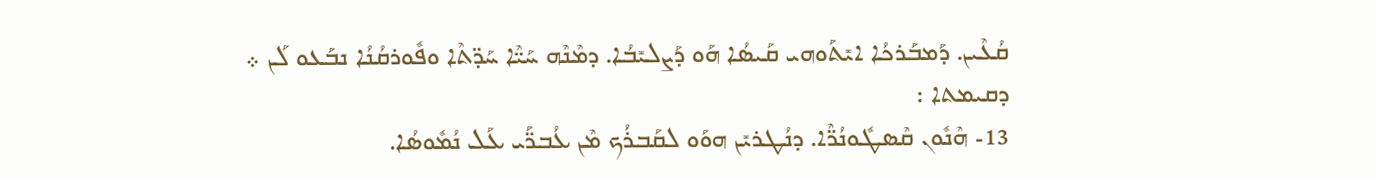ܩܳܥܶܝܢ. ܕܰܡܒܰܪܟܳܐ ܐܝܺܬܰܘܗܝ ܩܰܝܣܳܐ ܗܰܘ ܕܰܨܠܝܺܒܳܐ. ܕܡܶܢܶܗ ܚܰܝ̈ܶܐ ܚܰܕ̈ܬܶܐ ܘܦܽܘܪܩܳܢܳܐ ܢܒܰܥܘ ܠܰܢ ܀
ܕܩܝܡܬܐ :
13- ܗܶܢܽܘܢ ܩܶܣܛܽܘܢܳܪ̈ܶܐ. ܕܢܳܛܪܝܺܢ ܗܘܰܘ ܠܩܰܒܪܳܟ ܡܶܢ ܥܳܒܪ̈ܰܝ ܥܰܠ ܢܳܡܽܘܣܳܐ.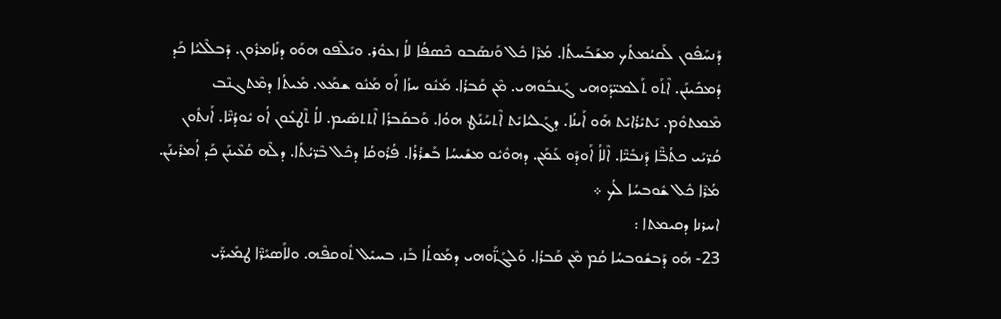ܕܰܢܚܰܦܽܘܢ ܠܰܩܝܳܡܬܳܟ ܡܫܰܒܰܚܬܳܐ. ܡܳܪܶܐ ܟܽܠ ܘܰܢܣܰܒܘ ܟܶܣܦܳܐ ܠܐܳ ܙܥܘܽܪ. ܘܝܺܠܶܦܘ ܗܘܰܘ ܕܢܺܐܡܪܽܘܢ. ܕܰܒܠܶܠܝܳܐ ܟܰܕ ܕܳܡܟܺܝܢܰܢ. ܐܶܬܰܘ ܬܰܠܡܝ̈ܕܰܘܗܝ ܓܰܢܒܽܘܗܝ. ܡܶܢ ܩܰܒܪܳܐ. ܡܰܢܽܘ ܚܙܳܐ ܐܰܘ ܡܰܢܽܘ ܫܡܰܥ. ܡܺܝܬܳܐ ܕܡܶܬܓܢܶܒ ܡܶܡܬܘܽܡ. ܝܰܬܝܺܪܳܐܝܺܬ ܗܰܘ ܐܰܝܢܳܐ. ܕܓܰܠܝܳܐܝܺܬ ܐܶܬܚܰܢܰܛ ܗܘܳܐ. ܘܰܒܩܰܒܪܳܐ ܐܶܬܬܣܺܝܡ. ܠܐܳ ܬܶܛܥܽܘܢ ܐܳܘ ܝܽܘܕܳܝ̈ܶܐ. ܐܰܢܬܽܘܢ ܩܳܪ̈ܝܰܝ ܟܬܳܒ̈ܶܐ ܕܰܢܒܺܝ̈ܶܐ. ܐܶܠܐܳ ܐܰܘܕܰܘ ܥܰܡܰܢ. ܕܗܘܽܝܽܘ ܡܫܺܝܚܳܐ ܒܰܫܪܳܪܳܐ. ܦܳܪܽܘܩܳܐ ܕܟܽܠ ܒܶܪ̈ܝܳܬܳܐ. ܕܠܶܗ ܩܳܥܶܝܢܰܢ ܟܰܕ ܐܳܡܪܺܝܢܰܢ. ܡܳܪܶܐ ܟܽܠ ܫܽܘܒܚܳܐ ܠܳܟ ܀
ܐܚܪܢܐ ܕܩܝܡܬܐ :
23- ܗܰܘ ܕܰܒܫܽܘܒܚܳܐ ܩܳܡ ܡܶܢ ܩܰܒܪܳܐ. ܘܰܠܓܰܙ̈ܰܘܗܝ ܕܡܰܘܬܳܐ ܒܰܙ. ܒܚܝܺܠ ܬܽܘܩܦܶܗ. ܘܠܐܰܣܝܺܪ̈ܶܐ ܛܡܺܝܪ̈ܰܝ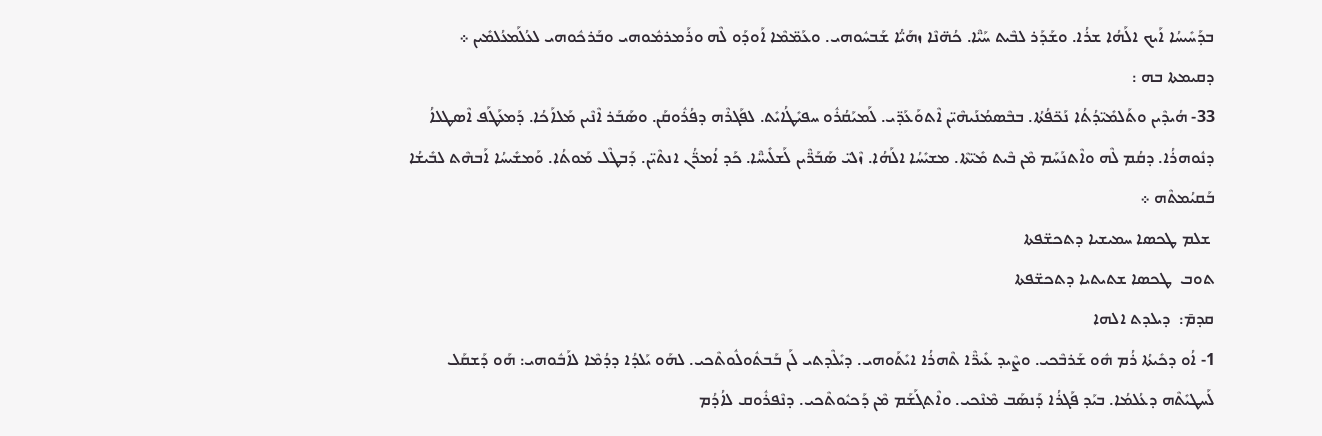ܒܕܰܚܺܝܚܳܐ ܐܰܝܟ ܐܠܰܗܳܐ ܫܪܳܐ. ܘܫܰܕܰܪ ܠܒܶܝܬ ܚܰܝ̈ܶܐ. ܟܳܗ̈ܢܶܐ ܙܗܰܝ̈ܳܐ ܫܰܒܚܽܘܗܝ. ܘܥܰܡ̈ܡܶܐ ܐܰܘܕܰܘ ܠܶܗ ܘܪܰܡܪܡܽܘܗܝ ܘܒܰܪܟܽܘܗܝ ܠܥܳܠܰܡܥܳܠܡܺܝܢ ܀
ܕܩܝܡܬܐ ܒܗ :
33- ܗܳܝܕܶܝܢ ܘܬܰܠܡܺܝ̈ܕܳܬܳܐ ܢܰܟ̈ܦܳܬܳܐ. ܒܒܶܣܡܳܢܰܝܗܶܝ̈ܢ ܐܶܬܘܰܥܰܕ̈ܝ. ܠܰܡܝܰܩܳܪܽܘ ܚܦܝܺܛܳܐܝܺܬ. ܠܦܰܓܪܶܗ ܕܦܳܪܽܘܩܰܢ. ܘܣܰܒܰܪ ܐܶܢܶܝܢ ܡܰܠܐܰܟܳܐ. ܕܰܡܥܰܛܰܦ ܐܶܣܛܠܐܳ ܕܢܽܘܗܪܳܐ. ܕܩܳܡ ܠܶܗ ܘܐܶܬܢܰܚܰܡ ܡܶܢ ܒܶܝܬ ܡܺܝ̈ܬܶܐ. ܡܫܝܺܚܳܐ ܐܠܰܗܳܐ. ܙܶܠܝ̈ ܣܰܒܰܪ̈ܶܝܢ ܠܰܫܠܺܝܚ̈ܶܐ. ܟܰܕ ܐܳܡܪ̈ܳܢ ܐܢܬܶܝ̈ܢ. ܕܰܒܛܶܠ ܡܰܘܬܳܐ. ܘܰܡܫܺܝܚܳܐ ܐܰܒܗܶܬ ܠܒܺܝܫܳܐ ܒܰܩܝܳܡܬܶܗ ܀
 ܫܠܡ ܛܟܣܐ ܚܡܝܫܝܐ ܕܬܟܫ̈ܦܬܐ
ܬܘܒ  ܛܟܣܐ ܫܬܝܬܝܐ ܕܬܟܫ̈ܦܬܐ
ܩܕܡ̄:  ܕܝܠܕܬ ܐܠܗܐ
1- ܐܳܘ ܕܟܺܝܬܳܐ ܪܳܡ ܗܽܘ ܫܰܪܒܶܟܝ. ܘܨܶܝܕ ܥܺܝܪ̈ܶܐ ܬܶܗܪܳܐ ܐܝܺܬܰܘܗܝ. ܕܝܺܠܶܕܬܝ ܠܰܢ ܒܰܒܬܽܘܠܽܘܬܶܟܝ. ܠܗܰܘ ܝܰܠܕܳܐ ܕܕܳܡܶܐ ܠܐܰܒܽܘܗܝ: ܗܰܘ ܕܰܫܩܰܠ ܠܰܚܛܝܺܬܶܗ ܕܥܳܠܡܳܐ. ܒܝܰܕ ܦܰܓܪܳܐ ܕܰܢܣܰܒ ܡܶܢܶܟܝ. ܘܐܶܬܓܰܫܰܡ ܡܶܢ ܕܰܟܝܽܘܬܶܟܝ. ܕܢܶܦܪܽܘܩ ܠܐܳܕܳܡ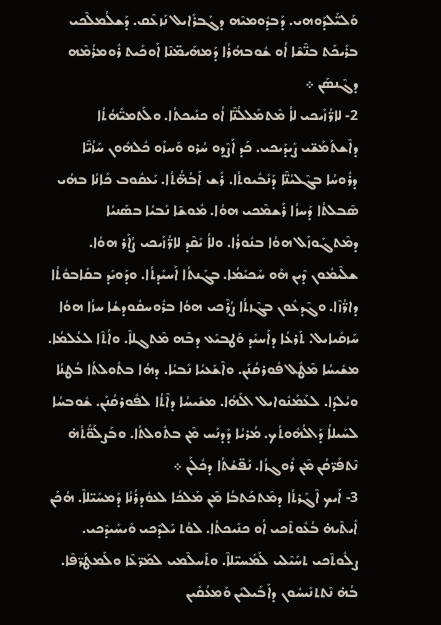ܘܰܠܝ̈ܰܠܕܰܘܗܝ. ܕܰܒܕܽܘܡܝܶܗ ܕܓܰܒܪܺܐܝܠ ܢܰܙܥܶܩ. ܕܰܫܠܳܡܠܶܟܝ ܒܪܺܝܟܰܬ ܒܢ̈ܶܫܶܐ ܐܳܘ ܫܽܘܒܗܳܪܳܐ ܕܰܡܗܰܝܡ̈ܢܶܐ ܐܰܘܟܺܝܬ ܪܽܘܡܪܳܡܶܗ ܕܓܶܢܣܰܢ ܀
2- ܠܐܪ̈ܳܙܰܝܟܝ ܠܐܳ ܡܶܬܡܰܠܠܳܢ̈ܶܐ ܐܳܘ ܟܢܺܝܟܬܳܐ. ܘܠܰܬܡܝ̈ܺܗܳܬܳܐ ܕܐܶܫܬܰܡܰܫ̈ܝ ܨܺܝܕܰܝܟܝ. ܟܰܕ ܐܰܨܶܕܘ ܚܳܪܘ ܘܰܚܙܰܘ ܟܽܠܗܽܘܢ ܚܰܙܳܝ̈ܶܐ ܕܪܽܘܚܳܐ ܒܓܶܠܝܳܢ̈ܶܐ ܕܰܢܺܒܽܝܘܬܳܐ. ܪܺܫ ܐܰܒܳܗ̈ܳܬܳܐ. ܝܰܥܩܽܘܒ ܟܺܐܢܳܐ ܒܗܳܝ ܣܶܒܠܬܳܐ ܕܰܚܙܳܐ ܪܰܫܡܶܟܝ ܗܘܳܐ. ܡܽܘܫܶܐ ܢܺܒܝܳܐ ܒܣܰܢܝܳܐ ܕܡܶܬܓܰܘܙܰܠ ܗܘܳܐ ܒܢܽܘܪܳܐ. ܘܠܐܳ ܝܺܩܶܕ ܠܐܪ̈ܳܙܰܝܟܝ ܨܳܐܰܪ ܗܘܳܐ. ܫܠܶܝܡܽܘܢ ܕܶܝܢ ܗܰܘ ܚܰܟܝܺܡܳܐ. ܒܓܰܢܬܳܐ ܐܰܚܝܺܕܬܳܐ. ܘܕܰܘܝܺܕ ܒܩܺܐܒܘܽܬܳܐ ܕܐܪ̈ܳܙܶܐ. ܘܓܶܕܥܽܘܢ ܒܓܶܙܬܳܐ ܨܳܪܶܟܝ ܗܘܳܐ ܒܪܽܘܚܩܽܘܕܫܳܐ ܚܙܳܐ ܗܘܳܐ ܚܰܙܩܺܝܐܝܠ. ܬܰܪܥܳܐ ܕܐܰܚܝܺܕ ܘܰܛܒܝܺܥ ܕܒܶܗ ܡܶܬܓܠܐܶ. ܘܐܳܬܶܐ ܠܥܳܠܡܳܐ. ܡܫܺܝܚܳܐ ܡܶܛܽܠ ܦܽܘܪܩܳܢܰܢ. ܘܐܶܫܰܥܝܳܐ ܢܺܒܝܳܐ. ܕܗܳܐ ܒܬܽܘܠܬܳܐ ܒܳܛܢܳܐ ܘܝܳܠܕܳܐ. ܠܥܰܡܰܢܽܘܐܝܠ ܐܠܰܗܳܐ. ܡܫܺܝܚܳܐ ܕܐܶܬܳܐ ܠܦܽܘܪܩܳܢܰܢ. ܫܽܘܒܚܳܐ ܠܚܰܝܠܐܳ ܕܰܐܠܳܗܽܘܬܳܟ. ܡܳܪܝܳܐ ܕܰܕܢܰܚ ܡܶܢ ܒܬܽܘܠܬܳܐ. ܘܒܰܨܠܰܘ̈ܳܬܳܗ̇ ܢܶܬܦܰܪ̈ܩܳܢ ܡܶܢ ܪܽܘܓܙܳܐ. ܢܰܦ̈ܫܳܬܳܐ ܕܟܽܠܰܢ ܀
3- ܐܰܝܟ ܐܶܓܰܪܬܳܐ ܕܡܶܬܟܰܬܒܳܐ ܡܶܢ ܡܰܠܟܳܐ ܠܥܘܽܕܪܳܢܳܐ ܕܰܡܚܺܝ̈ܠܐܶ. ܗܳܟܰܢ ܐܺܝܬܶܝܗ̇ ܒܳܥܽܘܬܶܟܝ ܐܳܘ ܟܢܺܝܟܬܳܐ. ܠܘܳܬ ܝܰܠܕܶܟܝ ܘܺܝܚܺܝܕܶܟܝ. ܨܠܽܘܬܶܟܝ ܬܚܰܝܶܠܝ ܠܰܡܺܚܝ̈ܠܐܶ. ܘܬܰܚܠܶܡܝ ܠܡܰܪ̈ܥܶܐ ܘܠܰܡܛܰܪ̈ܦܶܐ. ܒܳܗ̇ ܢܶܬܬܢܺܝܚܽܘܢ ܕܐܰܒܺܝܠܝܺܢ ܘܰܡܥܳܩܺܝܢ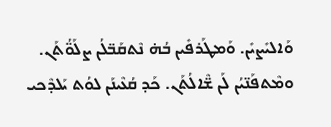ܘܰܐܠܝܺܨܝܺܢ. ܘܰܡܛܰܪܦܺܝܢ ܒܳܗ̇ ܢܶܬܩܰܒ̈ܠܳܢ ܨܠܰܘ̈ܳܬܰܢ. ܘܡܶܬܦܰܢ̈ܝܳܢ ܠܰܢ ܫ̈ܶܐܠܳܬܰܢ. ܟܰܕ ܩܳܥܶܝܢܰܢ ܠܘܳܬ ܝܰܠܕܶܟܝ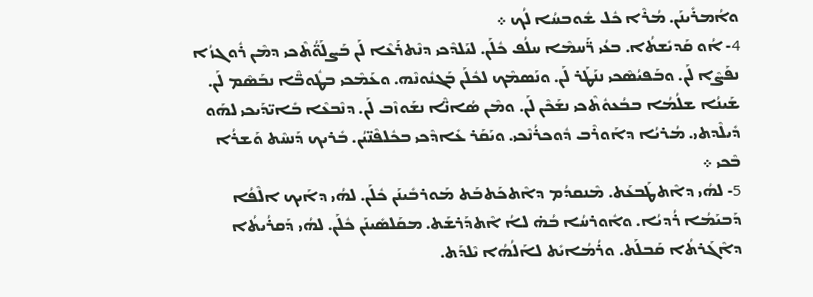ܘܐܳܡܪܺܝܢܰܢ. ܡܳܪܶܐ ܟܽܠ ܫܽܘܒܚܳܐ ܠܳܟ ܀
4- ܐܳܘ ܩܰܕܝܺܫܬܳܐ. ܒܥܳܝ ܪ̈ܰܚܡܶܐ ܚܠܳܦ ܟܽܠܰܢ. ܠܝܰܠܕܶܟܝ ܕܢܶܬܪܰܥܶܐ ܠܰܢ ܒܰܨܠܰܘ̈ܳܬܶܟܝ ܕܡܶܢ ܪܽܘܓܙܳܐ ܢܦܰܨܶܐ ܠܰܢ. ܘܒܰܦܝܳܣܶܟܝ ܢܢܰܛܰܪ ܠܰܢ. ܘܢܰܣܡܶܟ ܠܟܽܠܰܢ ܒܰܓܢܽܘܢܶܗ. ܘܥܰܡܶܟܝ ܒܛܽܘܒ̈ܶܐ ܢܒܰܣܶܡ ܠܰܢ. ܫܰܝܢܳܐ ܫܠܳܡܳܐ ܒܒܳܥܘܽܬܶܟܝ ܢܫܰܟܶܢ ܠܰܢ. ܘܡܶܢ ܣܳܐܢ̈ܶܐ ܢܫܰܘܙܶܒ ܠܰܢ. ܕܢܶܒܥܶܐ ܒܺܐܝ̈ܕܰܝܟܝ ܠܗܰܘ ܕܺܝܠܶܕܬܝ. ܡܳܪܝܳܐ ܕܐܰܘܪܶܒ ܕܽܘܟܪܳܢܶܟܝ. ܘܝܰܩܰܪ ܥܺܐܕܶܟܝ ܒܟܽܠܦܶܢ̈ܝܳܢ. ܒܺܪܝܟ ܕܰܢܚܶܬ ܘܰܫܪܳܐ ܒܶܟܝ ܀
5- ܠܗܳܝ ܕܐܶܬܛܰܒܥܰܬ. ܡܶܢܩܕܳܡ ܕܐܶܬܟܰܬܒܰܬ ܡܰܘܪܒܺܝܢܰܢ ܟܽܠܰܢ. ܠܗܳܝ ܕܐܰܝܟ ܐܠܶܦܳܐ ܕܰܒܝܰܡܳܐ ܪܳܕܝܳܐ. ܘܐܽܘܪܚܳܐ ܒܳܗ̇ ܠܐܳ ܐܶܬܕܰܪܫܰܬ. ܡܩܰܠܣܺܝܢܰܢ ܟܽܠܰܢ. ܠܗܳܝ ܕܰܩܪܳܝܬܳܐ ܕܐܶܓܰܪܬܳܐ ܩܰܒܠܰܬ. ܘܪܳܡܳܐܝܺܬ ܠܐܰܠܳܗܳܐ ܝܶܠܕܰܬ.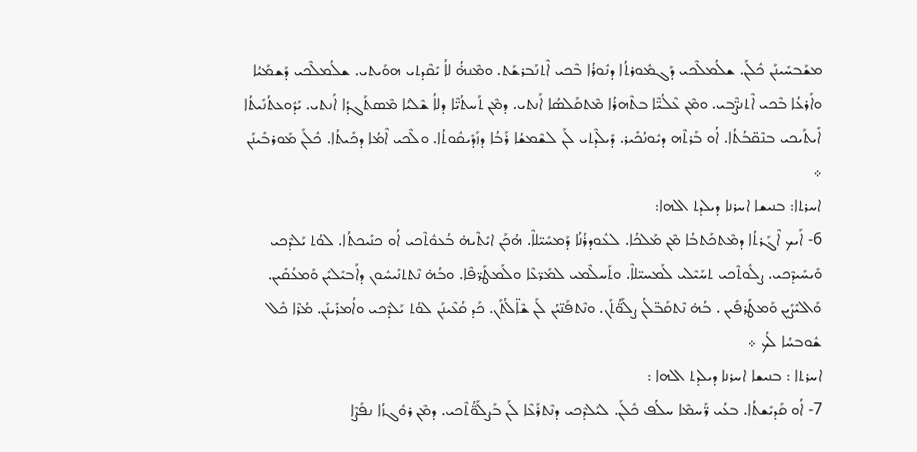ܡܫܰܒܚܺܝܢܰܢ ܟܽܠܰܢ. ܫܠܳܡܠܶܟܝ ܕܰܓܡܽܘܪܬܳܐ ܕܢܽܘܪܳܐ ܒܶܟܝ ܐܶܬܢܰܒܪܫܰܬ. ܘܡܶܢܗ̇ܳ ܠܐܳ ܝܺܩܶܕܬܝ ܗܘܰܝܬܝ. ܫܠܳܡܠܶܟܝ ܕܰܫܡܰܝܳܐ ܘܐܰܪܥܳܐ ܒܶܟܝ ܐܶܬܢܨ̈ܶܒܝ. ܘܡܶܢ ܥܶܠܳܝ̈ܶܐ ܒܬܶܗܪܳܐ ܡܶܬܩܰܠܣܳܐ ܐܰܢܬܝ. ܕܡܶܢ ܬܰܚܬܳܝ̈ܶܐ ܕܠܐܳ ܫܶܠܝܳܐ ܡܶܣܬܰܓܕܳܐ ܐܰܢܬܝ. ܝܰܕܽܘܥܬܳܢܺܝܬܳܐ ܐܺܝܬܰܝܟܝ ܒܢܶܩ̈ܒܳܬܳܐ. ܐܳܘ ܒܰܪܬܶܗ ܕܝܽܘܢܳܟܺܝܪ. ܕܺܝܠܶܕܬܝ ܠܰܢ ܠܫܶܡܫܳܐ ܪܰܒܳܐ ܕܙܰܕܺܝܩܽܘܬܳܐ. ܘܠܶܟܝ ܐܶܡܳܐ ܕܟܺܝܬܳܐ. ܟܽܠܰܢ ܡܰܘܪܒܺܝܢܰܢ ܀
ܐܚܪܬܐ: ܒܢܝܫܐ ܐܚܪܢܐ ܕܝܠܕܬ ܐܠܗܐ:
6- ܐܰܝܟ ܐܶܓܰܪܬܳܐ ܕܡܶܬܟܰܬܒܳܐ ܡܶܢ ܡܰܠܟܳܐ. ܠܥܽܘܕܪܳܢܳܐ ܕܰܡܚܺܝ̈ܠܐܶ. ܗܳܟܰܢ ܐܝܺܬܶܝܗ̇ ܒܳܥܘܽܬܶܟܝ ܐܳܘ ܟܢܺܝܟܬܳܐ. ܠܘܳܬ ܝܰܠܕܶܟܝ ܘܺܝܚܺܝܕܶܟܝ. ܨܠܽܘܬܶܟܝ ܬܚܰܝܶܠܝ ܠܰܡܚܝ̈ܠܐܶ. ܘܬܰܚܠܶܡܝ ܠܡܰܪ̈ܥܶܐ ܘܠܰܡܛܰܪ̈ܦܶܐ. ܘܒܳܗ̇ ܢܶܬܬܢܺܝܚܽܘܢ ܕܐܰܒܝܺܠܝܺܢ ܘܰܡܥܳܩܺܝܢ. ܘܰܐܠܝܺܨܺܝܢ ܘܰܡܛܰܪܦܺܝܢ . ܒܳܗ̇ ܢܶܬܩܰܒ̈ܠܳܢ ܨܠܰܘ̈ܳܬܰܢ. ܘܢܶܬܦܰܢ̈ܝܳܢ ܠܰܢ ܫܶܐ̈ܠܳܬܰܢ. ܟܰܕ ܩܳܥܶܝܢܰܢ ܠܘܳܬ ܝܰܠܕܶܟܝ ܘܐܳܡܪܺܝܢܰܢ. ܡܳܪܶܐ ܟܽܠ ܫܽܘܒܚܳܐ ܠܳܟ ܀
ܐܚܪܬܐ : ܒܢܝܫܐ ܐܚܪܢܐ ܕܝܠܕܬ ܐܠܗܐ :
7- ܐܳܘ ܩܰܕܝܺܫܬܳܐ. ܒܥܳܝ ܪ̈ܰܚܡܶܐ ܚܠܳܦ ܟܽܠܰܢ. ܠܝܰܠܕܶܟܝ ܕܢܶܬܪܰܥܶܐ ܠܰܢ ܒܰܨܠܰܘ̈ܳܬܶܟܝ. ܕܡܶܢ ܪܘܽܓܙܳܐ ܢܦܰܨܶܐ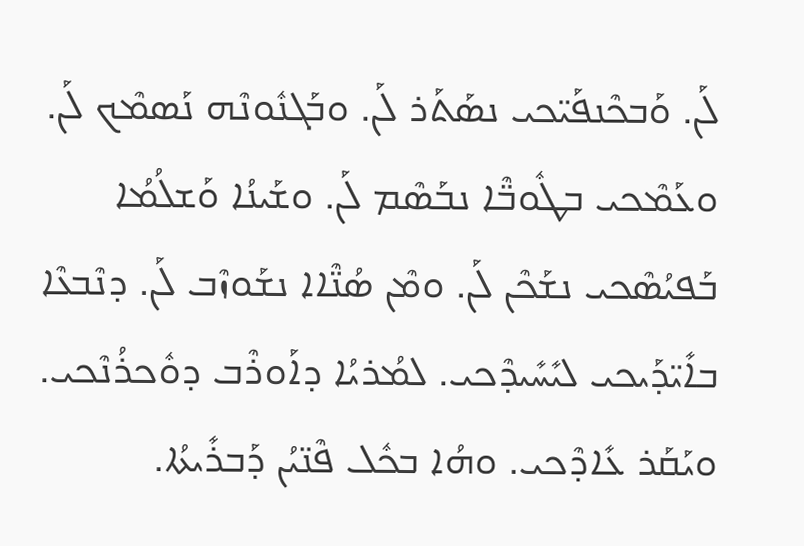ܠܰܢ. ܘܰܒܟܶܢܦܰܝ̈ܟܝ ܢܣܰܬܰܪ ܠܰܢ. ܘܒܰܓܢܽܘܢܶܗ ܢܰܣܡܶܟ ܠܰܢ. ܘܥܰܡܶܟܝ ܒܛܽܘܒ̈ܶܐ ܢܒܰܣܶܡ ܠܰܢ. ܘܫܰܝܢܳܐ ܘܰܫܠܳܡܳܐ ܒܰܦܝܳܣܶܟܝ ܢܫܰܟܶܢ ܠܰܢ. ܘܡܶܢ ܣܳܢ̈ܶܐܐ ܢܫܰܘܙܶܒ ܠܰܢ. ܕܢܶܒܥܶܐ ܒܐܺܝ̈ܕܰܝܟܝ ܠܝܺܚܺܝܕܶܟܝ. ܠܡܳܪܝܳܐ ܕܐܰܘܪܶܒ ܕܘܽܟܪܳܢܶܟܝ. ܘܝܰܩܰܪ ܥܺܐܕܶܟܝ. ܘܗܳܐ ܒܟܽܠ ܦܶܢ̈ܝܳܢ ܕܰܒܪܺܝܬܳܐ.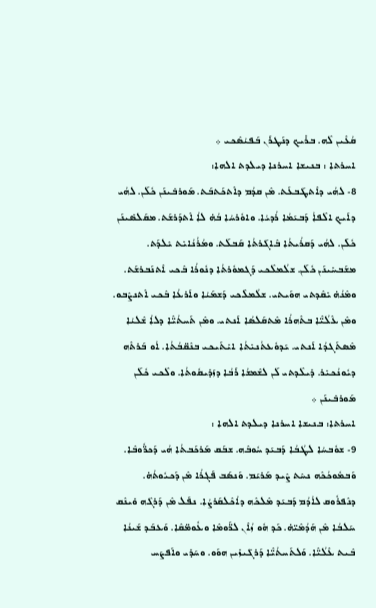ܩܳܥܶܝܢ ܠܶܗ. ܒܪܺܝܟ ܕܢܰܛܪܰܢ ܒܰܦܝܳܣܶܟܝ ܀
ܐܚܪܬܐ : ܒܢܝܫܐ ܐܚܪܢܐ ܕܝܠܕܬ ܐܠܗܐ:
8- ܠܗܳܝ ܕܐܶܬܛܰܒܥܰܬ. ܡܶܢ ܩܕܳܡ ܕܐܶܬܟܰܬܒܰܬ. ܡܰܘܪܒܺܝܢܰܢ ܟܽܠܰܢ. ܠܗܳܝ ܕܐܰܝܟ ܐܠܶܦܐܳ ܕܰܒܝܰܡܳܐ ܪܳܕܝܳܐ. ܘܐܘܽܪܚܳܐ ܒܳܗ̇ ܠܐܳ ܐܶܬܕܰܪܫܰܬ. ܡܩܰܠܣܺܝܢܰܢ ܟܽܠܰܢ. ܠܗܳܝ ܕܰܩܪܳܝܬܳܐ ܒܶܐܓܰܪܬܳܐ ܩܰܒܠܰܬ. ܘܡܳܪܳܢܳܐܝܺܬ ܝܶܠܕܰܬ. ܡܫܰܒܚܺܝܢܰܢ ܟܽܠܰܢ. ܫܠܳܡܠܶܟܝ ܕܰܓܡܘܽܪܬܳܐ ܕܢܽܘܪܳܐ ܒܶܟܝ ܐܶܬܢܰܒܪܫܰܬ. ܘܡܶܢܳܗ̇ ܝܺܩܶܕܬܝ ܗܘܰܝܬܝ. ܫܠܳܡܠܶܟܝ ܕܰܫܡܰܝܳܐ ܘܐܰܪܥܳܐ ܒܶܟܝ ܐܶܬܢܨܶܒܘ. ܘܡܶܢ ܥܶܠܳܝ̈ܶܐ ܒܬܶܗܪܳܐ ܡܶܬܩܰܠܣܳܐ ܐܰܢܬܝ. ܘܡܶܢ ܬܰܚܬܳܝ̈ܶܐ ܕܠܐܳ ܫܶܠܝܳܐ ܡܶܣܬܰܓܕܳܐ ܐܰܢܬܝ. ܝܰܕܘܽܥܬܳܢܝܺܬܳܐ ܐܝܺܬܰܝܟܝ ܒܢܶܩ̈ܒܳܬܳܐ. ܐܳܘ ܒܰܪܬܶܗ ܕܝܽܘܢܳܟܝܺܪ. ܕܺܝܠܶܕܬܝ ܠܰܢ ܠܫܶܡܫܳܐ ܪܰܒܳܐ ܕܙܰܕܺܝܩܽܘܬܳܐ. ܘܠܶܟܝ ܟܽܠܰܢ ܡܰܘܪܒܺܝܢܰܢ ܀
ܐܚܪܬܐ: ܒܢܝܫܐ ܐܚܪܢܐ ܕܝܠܕܬ ܐܠܗܐ :
9- ܫܘܽܒܚܳܐ ܠܛܳܒܳܐ ܕܰܒܝܰܕ ܚܽܘܒܶܗ. ܫܒܰܩ ܡܰܪܟܰܒܬܳܐ ܗܳܝ ܕܰܟܪ̈ܽܘܒܶܐ. ܘܰܒܡܽܘܟܳܟܶܗ ܢܚܶܬ ܨܶܝܕ ܡܰܪܝܰܡ. ܘܰܢܣܰܒ ܦܰܓܪܳܐ ܡܶܢ ܕܰܟܝܽܘܬܳܗ̇. ܕܢܶܦܪܽܘܩ ܠܐܳܕܳܡ ܕܰܒܝܰܕ ܡܶܠܟܶܗ ܕܐܳܟܶܠܩܰܪܨܳܐ. ܢܦܰܠ ܡܶܢ ܕܰܪܓܶܗ ܘܺܝܢܶܩ ܚܰܠܒܳܐ ܡܶܢ ܗܰܕܳܡܶܝ̈ܗ̇. ܟܰܕ ܗܽܘ ܙܳܐܶܢ ܠܪ̈ܰܘܡܶܐ ܘܥܽܘܡ̈ܩܶܐ. ܘܰܥܒܰܕ ܫܰܝܢܳܐ ܒܶܝܬ ܥܶܠܳܝ̈ܶܐ. ܘܰܠܬܰܚܬܳܝ̈ܶܐ ܕܰܪܓܺܝܙܺܝܢ ܗܘܰܘ. ܘܚܰܕܺܝ ܘܐܰܦܨܰܚ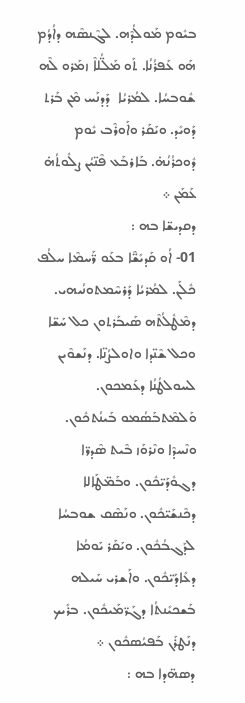ܒܝܽܘܡ ܡܰܘܠܳܕܶܗ. ܠܓܶܢܣܶܗ ܕܐܳܕܳܡ ܗܰܘ ܥܰܦܪܳܢܳܐ. ܬܰܘ ܡܰܠ̈ܳܠܐܶ ܙܡܰܪܘ ܠܶܗ ܫܽܘܒܚܳܐ. ܠܡܳܪܝܳܐ  ܕܰܕܢܰܚ ܡܶܢ ܒܰܪܬ ܕܰܘܝܺܕ. ܘܝܰܩܰܪ ܘܐܰܘܪܶܒ ܝܽܘܡ ܕܽܘܟܪܳܢܳܗ̇. ܒܰܐܪܒܰܥ ܦܶܢ̈ܝܳܢ ܨܠܽܘܬܳܗ̇ ܥܰܡܰܢ ܀
ܕܩܕܝܫ̈ܐ ܒܗ :
01- ܐܳܘ ܩܰܕܝܺܫ̈ܶܐ ܒܥܰܘ ܪ̈ܰܚܡܶܐ ܚܠܳܦ ܟܽܠܰܢ. ܠܡܳܪܝܳܐ ܕܰܪܚܶܡܬܘܢܳܝܗܝ. ܕܡܶܛܽܠܳܬܶܗ ܣܰܝܒܰܪܬܘܢ ܟܠ ܚܰܫ̈ܐ ܘܟܠ ܫܶܢ̈ܕܐ ܘܐܘܠܨܳܢ̈ܐ. ܕܢܰܫܘܶܝܢ ܠܚܘܠܛܳܢܳܐ ܕܥܰܡܟܘܢ. ܘܰܠܡܶܬܒܰܣܳܡܘ ܒܰܝܢܳܬܟܽܘܢ. ܘܢܶܚܕܶܐ ܘܢܶܪܘܰܙ ܒܶܝܬ ܣܶܕܪ̈ܐ ܕܓܘܽܕܰܝ̈ܟܽܘܢ. ܘܒܰܡ̈ܛܰܐܠܐ ܕܟܶܢܫܰܝ̈ܟܽܘܢ. ܘܢܰܣܶܩ ܫܘܒܚܳܐ ܠܕܰܓܒܳܟܽܘܢ. ܘܝܰܩܰܪ ܝܰܘܡܳܐ ܕܥܺܐܕܰܝ̈ܟܽܘܢ. ܘܐܰܫܪܝ ܚܰܝܠܗ ܒܰܫܟܝܺܢܬܳܐ ܕܓܰܪ̈ܡܰܝܟܽܘܢ. ܒܪܺܝܟ ܕܢܰܛܪܰܢ ܒܰܦܝܳܣܟܽܘܢ ܀
ܕܣܗ̈ܕܐ ܒܗ :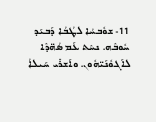11- ܫܘܽܒܚܳܐ ܠܛܳܒܳܐ ܕܰܒܝܰܕ ܚܽܘܒܶܗ. ܢܚܶܬ ܥܰܡ ܣܳܗ̈ܕܶܐ ܠܐܰܓܘܽܢܰܝ̈ܗܽܘܢ. ܘܐܰܫܪܺܝ ܚܰܝܠܐܳ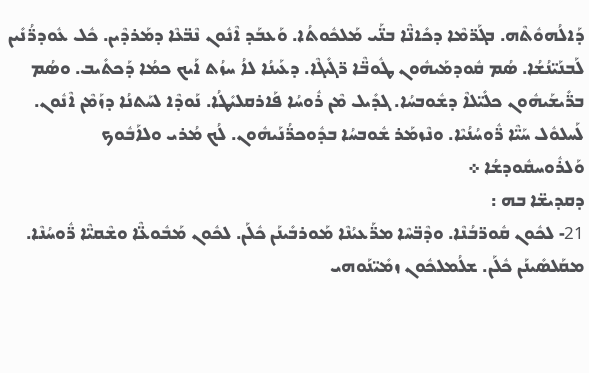ܕܰܐܠܳܗܘܽܬܶܗ. ܒܓܰܪ̈ܡܶܐ ܕܟܺܐܢ̈ܶܐ ܒܢ̈ܰܝ ܡܰܠܟܽܘܬܳܐ. ܘܰܥܒܰܕ ܐܶܢܽܘܢ ܢܶܒ̈ܥܶܐ ܕܡܰܪܕܶܝܢ. ܟܽܠ ܥܽܘܕܪ̈ܳܢܺܝܢ ܠܰܒܢܰܝ̈ܢܳܫܳܐ. ܣܳܡ ܩܽܘܕܡܰܝܗܽܘܢ ܛܽܘܒ̈ܶܐ ܪ̈ܓܺܝܓܶܐ. ܕܥܰܝܢܳܐ ܠܐܳ ܚܙܳܬ ܐܰܝܟ ܟܡܳܐ ܕܰܟܬܺܝܒ. ܘܣܳܡ ܒܪ̈ܺܝܫܰܝܗܽܘܢ ܟܠܺܝ̈ܠܐܶ ܕܫܽܘܒܚܳܐ. ܓܕܺܝܠ ܡܶܢ ܪܽܘܚܳܐ ܦܰܐܪܩܠܝܺܛܳܐ. ܢܰܘܕܶܐ ܠܚܰܬܢܳܐ ܕܙܰܡܶܢ ܐܶܢܽܘܢ. ܠܰܚܠܘܽܠ ܚܰܝ̈ܶܐ ܪ̈ܽܘܚܳܢܳܝܶܐ. ܘܢܶܙܡܰܪ ܫܽܘܒܚܳܐ ܒܕܽܘܟܪ̈ܳܢܰܝܗܽܘܢ. ܠܳܟ ܡܳܪܝ ܘܠܐܰܒܽܘܟ ܘܰܠܪܽܘܚܩܽܘܕܫܳܐ ܀
ܕܩܕܝܫ̈ܐ ܒܗ :
21- ܠܟܽܘܢ ܩܽܘܪ̈ܒܳܢܶܐ. ܘܕܶܒ̈ܚܶܐ ܡܪ̈ܰܥܝܳܢܶܐ ܡܰܘܪܒܺܝܢܰܢ ܟܽܠܰܢ. ܠܟܽܘܢ ܡܰܒܽܘܥ̈ܶܐ ܘܫܶܩܝ̈ܶܐ ܪ̈ܽܘܚܳܢܶܐ. ܡܩܰܠܣܺܝܢܰܢ ܟܽܠܰܢ. ܫܠܳܡܠܟܽܘܢ ܙܡܺܝ̈ܢܰܘܗܝ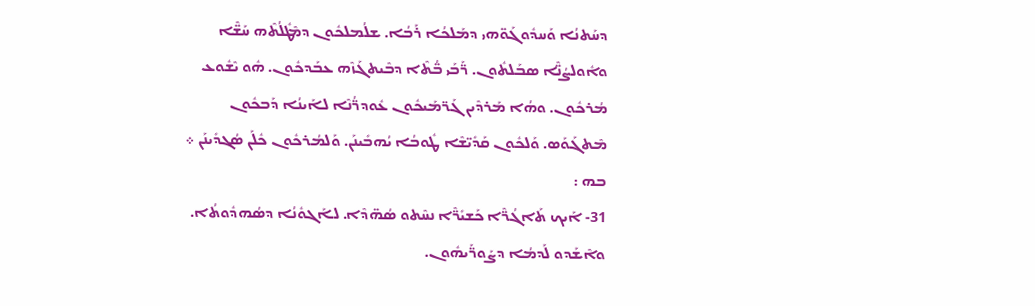ܕܚܰܬܢܳܐ ܘܰܚܕܽܘܓܰܘ̈ܗܝ ܕܡܰܠܟܳܐ ܪܰܒܳܐ. ܫܠܳܡܠܟܽܘܢ ܕܡܶܛܽܠܳܬܶܗ ܚܰܫ̈ܶܐ ܘܐܽܘܠܨܳܢ̈ܶܐ ܣܒܰܠܬܽܘܢ. ܪ̈ܰܒܰܝ ܒ̈ܳܬܶܐ ܕܒܶܝܬܓܰܙܶܗ ܥܒܰܕܟܽܘܢ. ܗܽܘ ܝܶܫܽܘܥ ܡܳܪܟܽܘܢ. ܘܗܳܐ ܡܰܪܕܶܝܢ ܓܰܪ̈ܡܰܝܟܽܘܢ ܥܽܘܕܪ̈ܳܢܶܐ ܠܐܰܝܢܳܐ ܕܰܒܟܽܘܢ ܡܶܬܓܰܘܰܣ. ܘܰܠܟܽܘܢ ܩܰܕܺܝ̈ܫܶܐ ܛܽܘܒܳܐ ܝܳܗܒܺܝܢܰܢ. ܘܰܠܡܳܪܟܽܘܢ ܟܽܠܰܢ ܣܳܓܕܺܝܢܰܢ ܀
ܒܗ :
31- ܐܰܝܟ ܬܰܐܓܳܪ̈ܶܐ ܟܰܫܝܺܪ̈ܶܐ ܢܚܶܬܘ ܣܳܗ̈ܕܶܐ. ܠܐܰܓܘܽܢܳܐ ܕܣܳܗܕܽܘܬܳܐ. ܘܐܶܫܰܕܘ ܠܰܕܡܳܐ ܕܨܰܘܪ̈ܰܝܗܽܘܢ.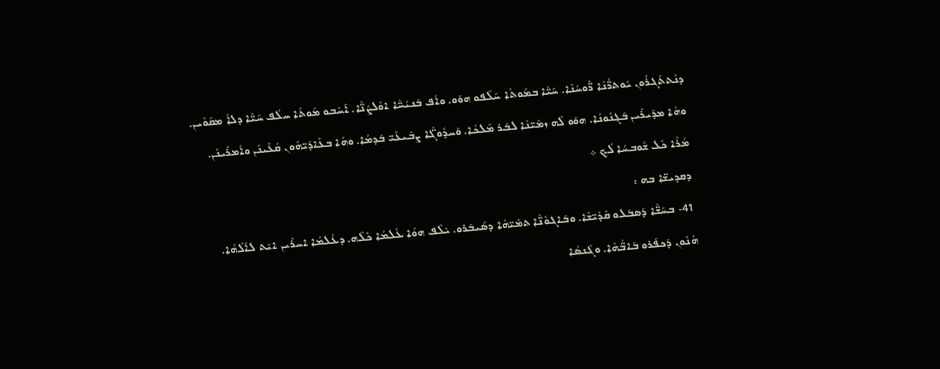ܕܢܶܬܬܰܓܪܽܘܢ ܝܽܘܬܪ̈ܳܢܶܐ ܪ̈ܽܘܚܳܢܶܐ. ܚܰܝ̈ܶܐ ܒܡܰܘܬܳܐ ܚܰܠܶܦܘ ܗܘܰܘ. ܘܐܳܦ ܒܰܢܝܳܚ̈ܶܐ ܐܘܽܠܨܳܢ̈ܶܐ. ܐܰܚܶܒܘ ܡܰܘܬܳܐ ܚܠܳܦ ܚܰܝ̈ܶܐ ܕܠܐܳ ܡܩܰܘܶܝܢ. ܘܗܳܐ ܡܕܰܝܪܺܝܢ ܒܰܓܢܽܘܢܳܐ. ܗܘܰܘ ܠܶܗ ܙܡܺܝ̈ܢܶܐ ܠܒܰܪ ܡܰܠܟܳܐ. ܘܰܚܕܽܘܓ̈ܶܐ ܨܒܺܝܥܰܝ̈ ܒܰܕܡܳܐ. ܘܗܳܐ ܒܥܺܐܕܰܝ̈ܗܽܘܢ ܩܳܥܶܝܢܰܢ ܘܐܳܡܪܺܝܢܰܢ. ܡܳܪܶܐ ܟܽܠ ܫܽܘܒܚܳܐ ܠܳܟ ܀
ܕܩܕܝܫ̈ܐ ܒܗ :
41- ܒܚܰܫ̈ܶܐ ܕܰܣܒܰܠܘ ܩܰܕܺܝ̈ܫܶܐ. ܘܒܰܐܓܘܽܢ̈ܶܐ ܬܡܺܝ̈ܗܶܐ ܕܣܰܝܒܰܪܘ. ܝܺܠܶܦ ܗܘܳܐ ܥܳܠܡܳܐ ܟܽܠܶܗ. ܕܥܳܠܡܳܐ ܐܚܪܺܝܢ ܐܝܺܬ ܠܐܰܠܳܗܳܐ. ܗܳܢܽܘܢ ܕܰܟܦܰܪܘ ܒܰܐܒ̈ܳܗܶܐ. ܘܓܶܢܣܳܐ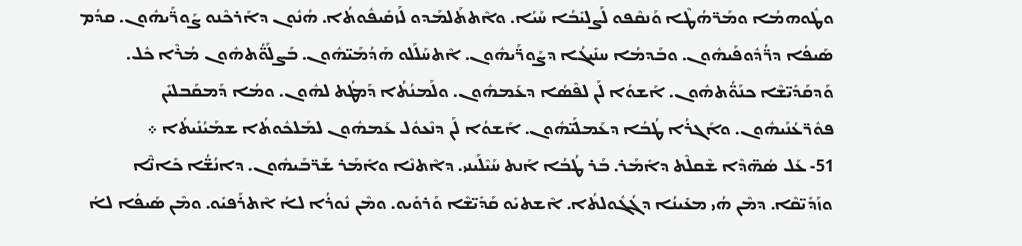ܘܛܽܘܗܡܳܐ ܘܡܰܪ̈ܗܳܛܶܐ ܘܰܢܩܶܦܘ ܠܰܨܠܝܺܒܳܐ ܚܰܝܳܐ. ܘܐܶܬܬܰܠܡܰܕܘ ܠܰܙܩܺܝܦܽܘܬܳܐ. ܗܳܢܽܘܢ ܕܐܰܪܟܶܢܘ ܨܰܘܪ̈ܰܝܗܽܘܢ. ܩܕܳܡ ܣܰܝܦܳܐ ܕܪ̈ܳܕܽܘܦܰܝܗܽܘܢ. ܘܒܰܕܡܳܐ ܚܢܺܝܓܳܐ ܕܨܰܘܪ̈ܰܝܗܽܘܢ. ܐܶܬܚܰܠܰܠܘ ܗܰܕܳܡܰܝ̈ܗܽܘܢ. ܒܰܨܠܰܘ̈ܳܬܗܽܘܢ ܡܳܪܶܐ ܟܽܠ. ܘܰܕܩܰܕܺܝ̈ܫܶܐ ܟܢܰܘ̈ܳܬܗܽܘܢ. ܐܰܫܘܳܐ ܠܰܢ ܠܦܶܣܳܐ ܕܥܰܡܗܽܘܢ. ܘܠܰܡܢܳܬܳܐ ܕܰܡܛܳܬ ܠܗܽܘܢ. ܘܡܳܐ ܕܰܡܩܰܒܠܝܺܢ ܦܘܽܪ̈ܥܳܢܰܝܗܽܘܢ. ܘܐܰܓܪܳܐ ܛܳܒܳܐ ܕܥܰܡܠܰܝ̈ܗܽܘܢ. ܐܰܫܘܳܐ ܠܰܢ ܕܢܶܥܘܽܠ ܥܰܡܗܽܘܢ ܠܡܰܠܟܽܘܬܳܐ ܫܡܰܝܳܢܺܝܬܳܐ ܀
51- ܥܰܠ ܣܳܗ̈ܕܶܐ ܫܶܩܠܶܬ ܕܐܺܡܰܪ. ܒܰܪ ܛܳܒܳܐ ܐܰܢܬ ܚܰܝܶܠܰܝܢܝ. ܕܐܶܬܢܶܐ ܘܐܺܡܰܪ ܫܰܪ̈ܒܰܝܗܽܘܢ. ܕܐܢܳܫ̈ܳܐ ܟܺܐܢ̈ܶܐ ܘܙܰܕܺܝ̈ܩܶܐ. ܕܡܶܢ ܗܳܝ ܡܥܺܝܢܳܐ ܕܓܳܓܽܘܠܬܳܐ. ܐܶܫܬܝܺܘ ܩܰܕܺܝ̈ܫܶܐ ܘܰܪܘܺܝܘ. ܘܡܶܢ ܢܽܘܪܳܐ ܠܐܳ ܐܶܬܪܰܦܝܺܘ. ܘܡܶܢ ܣܰܝܦܳܐ ܠܐܳ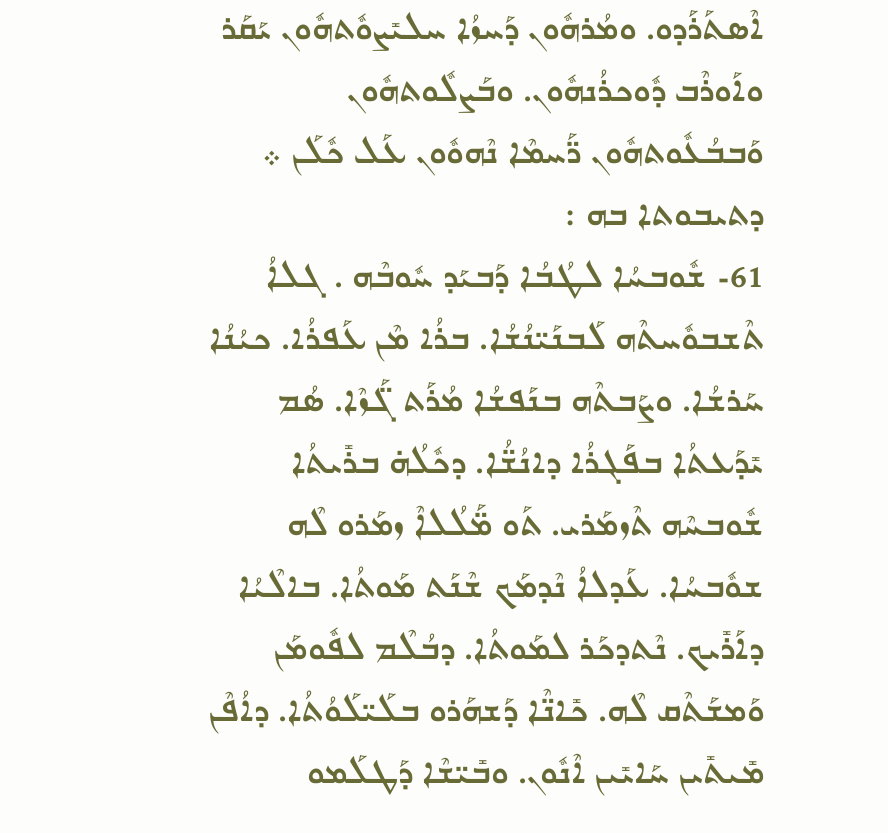ܐܶܣܬܰܪܰܕܘ. ܘܡܳܪܗܽܘܢ ܕܰܚܙܳܐ ܚܠܝܺܨܘܽܬܗܽܘܢ ܝܰܩܰܪ ܘܐܰܘܪܶܒ ܕܽܘܟܪܳܢܗܽܘܢ. ܘܒܰܨܠܽܘܬܗܽܘܢ ܘܰܒܒܳܥܽܘܬܗܽܘܢ ܪ̈ܰܚܡܶܐ ܢܶܗܘܽܘܢ ܥܰܠ ܟܽܠܰܢ ܀
ܕܬܝܒܘܬܐ ܒܗ :
61- ܫܽܘܒܚܳܐ ܠܛܳܒܳܐ ܕܰܒܝܰܕ ܚܽܘܒܶܗ . ܓܠܐܳ ܬܶܫܒܘܽܚܬܶܗ ܠܰܒܢܰܝ̈ܢܳܫܳܐ. ܒܪܳܐ ܡܶܢ ܥܰܦܪܳܐ. ܟܝܳܢܳܐ ܚܰܪܫܳܐ. ܘܨܰܒܬܶܗ ܒܢܰܦܫܳܐ ܡܳܪܰܬ ܓ̈ܰܙܶܐ. ܣܳܡ ܝܺܕܰܥܬܳܐ ܒܦܰܓܪܳܐ ܕܐܢܳܫ̈ܳܐ. ܕܟܽܠܳܗ̇ ܒܪܺܝܬܳܐ ܫܽܘܒܚܶܗ ܬܶܙܡܰܪܝ. ܬܰܘ ܡ̈ܰܠܳܠܐܶ ܙܡܰܪܘ ܠܶܗ ܫܘܽܒܚܳܐ. ܥܰܕܠܐܳ ܢܶܕܡܰܟ ܫܶܢܰܬ ܡܰܘܬܳܐ. ܒܐܠܶܝܳܐ ܕܐܰܪܺܝܟ. ܢܶܬܕܟܰܪ ܠܡܰܘܬܳܐ. ܕܒܳܠܶܡ ܠܦܽܘܡܰܢ ܘܰܡܫܰܬܶܩ ܠܶܗ. ܟܺܐܢ̈ܶܐ ܕܰܫܗܰܪܘ ܒܠܰܝ̈ܠܰܘܳܬܳܐ. ܕܐܳܦܶܢ ܡܺܝܬܺܝܢ ܚܰܐܝܺܝܢ ܐܶܢܽܘܢ. ܘܒܺܝ̈ܫܶܐ ܕܰܛܠܰܡܘ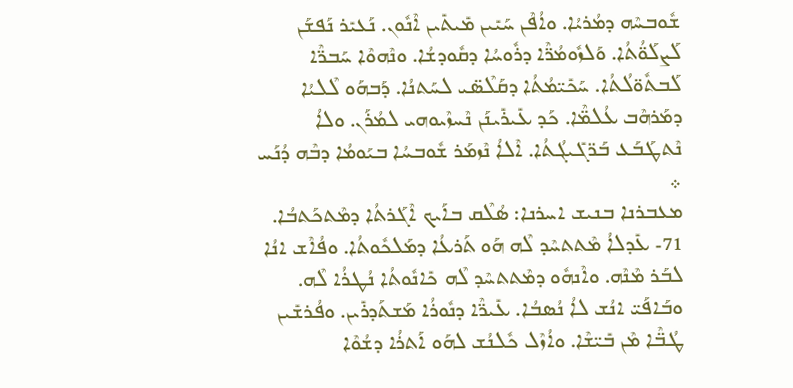ܫܽܘܒܚܶܗ ܕܡܳܪܝܳܐ. ܘܐܳܦܶܢ ܚܰܝܺܝܢ ܡܺܝܬܺܝܢ ܐܶܢܽܘܢ. ܢܰܥܝܺܪ ܢܰܦܫܰܢ ܠܰܨܠܰܘ̈ܳܬܳܐ. ܘܰܠܙܽܘܡܳܪ̈ܶܐ ܕܪܽܘܚܳܐ ܕܩܽܘܕܫܳܐ. ܘܢܶܗܘܶܐ ܚܰܒܪ̈ܶܐ ܠܰܒܬܽܘ̈ܠܳܬܳܐ. ܚܰܟܺܝ̈ܡܳܬܳܐ ܕܩܰܠܶܣ̈ܝ ܠܚܰܬܢܳܐ. ܕܰܒܗܰܘ ܠܶܠܝܳܐ ܕܡܰܪܗܶܒ ܥܳܠܡ̈ܶܐ. ܟܰܕ ܥܺܝܪܺܝܢܰܢ ܢܶܚܙܶܝܘܗܝ ܠܡܳܪܰܢ. ܘܠܐܳ ܢܶܬܛܰܒܰܥ ܒܰܪ̈ܓܺܝܓܳܬܳܐ. ܐܶܠܐܳ ܢܶܙܡܰܪ ܫܽܘܒܚܳܐ ܒܝܰܘܡܳܐ ܕܒܶܗ ܕܳܢܰܚ ܀
ܡܥܒܪܢܐ ܒܢܝܫ ܐܚܪܢܐ: ܣܳܠܶܩ ܒܐܰܝܟ ܐܶܓܰܪܬܳܐ ܕܡܶܬܟܰܬܒܳܐ.
71- ܥܺܕܠܐܳ ܡܶܬܬܚܶܕ ܠܶܗ ܗܰܘ ܬܰܪܥܳܐ ܕܡܰܠܟܽܘܬܳܐ. ܘܦܳܐܶܫ ܐܢܳܐ ܠܒܰܪ ܡܶܢܶܗ. ܘܐܶܢܗܽܘ ܕܡܶܬܬܚܶܕ ܠܶܗ ܟܺܐܢܽܘܬܳܐ ܢܳܛܪܳܐ ܠܶܗ. ܘܒܰܐܦܰܝ̈ ܐܢܳܫ ܠܐܳ ܢܳܣܒܳܐ. ܥܺܝܪ̈ܶܐ ܕܢܽܘܪܳܐ ܡܰܫܬܰܕܪܺܝܢ. ܘܦܳܪܫܺܝܢ ܛܳܒ̈ܶܐ ܡܶܢ ܒܺܝ̈ܫܶܐ. ܘܐܳܙܶܠ ܟܽܠܢܳܫ ܠܗܰܘ ܐܰܬܪܳܐ ܕܫܳܘܶܐ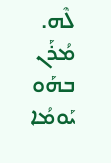ܠܶܗ. ܡܳܪܰܢ ܒܗܰܘ ܝܰܘܡܳܐ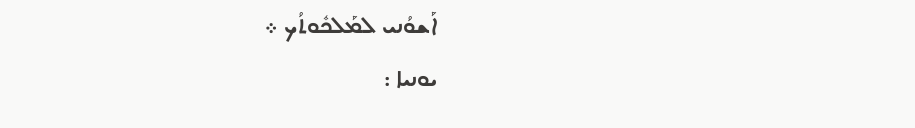ܐܰܫܘܳܢܝ ܠܡܰܠܟܽܘܬܳܟ ܀
ܝܘܢܝܐ :